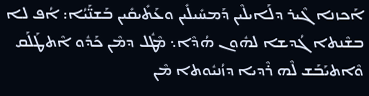ܐܰܟܙܢܐ ܓܶܝܪ ܕܠܰܐܝܠܶܝܢ ܕܰܡܚܺܝܠܺܝܢ ܘܥܰܬܺܝܩܺܝܢ ܒܰܫܢ̈ܰܝܳܐ: ܐܳܦ ܠܐ ܒܫܶܢܬܐ ܓܳܕܫܐ ܠܗܽܘܢ ܗܳܕܶܐ܆ ܡܶܛܽܠ ܕܡܶܢ ܟܰܕܽܘ ܐܶܬܛܰܠܰܩ ܘܶܐܬܝܰܒܰܫ ܠܶܗ ܪܶܕܝܐ ܕܙܳܢܝܽܘܬܐ ܡܶܢ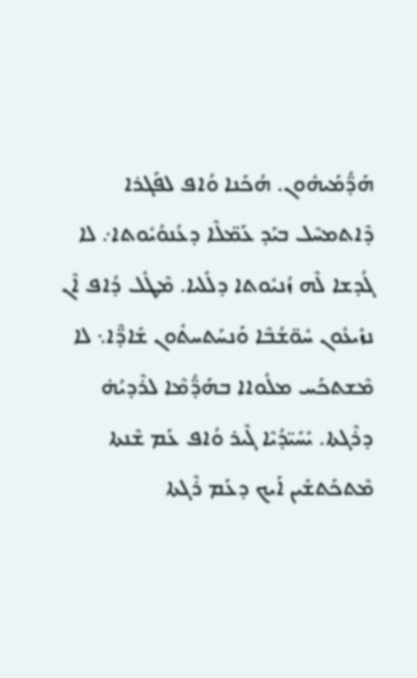ܗܰܕ̈ܳܡܰܝܗܽܘܢ. ܗܳܟܰܢܐ ܘܳܐܦ ܠܦܰܓܪܐ ܕܶܐܬܡܚܶܠ ܒܝܰܕ ܥܰܡ̈ܠܶܐ ܕܥܳܢܘܳܝܽܘܬܐ܇ ܠܐ ܓܳܕܫܐ ܠܶܗ ܙܳܢܝܽܘܬܐ ܕܠܺܠܝܐ. ܡܶܛܽܠ ܕܳܐܦ ܐܶܢ ܢܙܺܝܥܽܘܢ ܚܽܘ̈ܫܳܒܶܐ ܘܰܢܚܰܬܚܬܽܘܢ ܫܺܐܕ̈ܶܐ܆ ܠܐ ܡܶܫܬܟܰܚ ܡܠܽܘܐܐ ܒܗܰܕ̈ܳܡܶܐ ܠܪܶܕܝܳܗ̇ ܕܪܶܓܬܐ. ܝܺܚܺܝ̈ܕܳܝܶܐ ܓܶܝܪ ܘܳܐܦ ܥܰܡ ܫܶܢܬܐ ܡܶܬܟܰܬܫܺܝܢ ܐܰܝܟ ܕܥܰܡ ܪܶܓܬܐ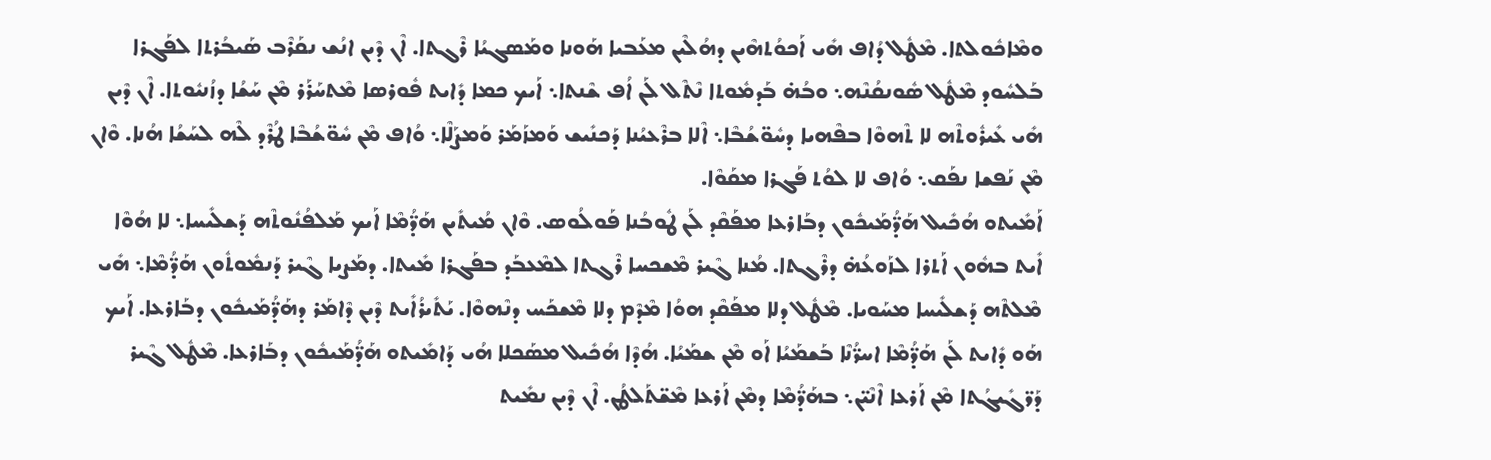ܘܡܶܐܟܽܘܠܬܐ. ܡܶܛܽܠ ܕܳܐܦ ܗܺܝ ܐܰܟܘܳܬܗܶܝܢ ܕܗܳܠܶܝܢ ܡܥܰܒܝܐ ܗܰܘܢܐ ܘܡܰܣܓܝܳܐ ܪܶܓܬܐ. ܐܶܢ ܕܶܝܢ ܐܢܳܫ ܢܩܰܪܶܒ ܣܰܝܒܳܪܬܐ ܠܦܰܓܪܐ ܒܰܠܚܽܘܕ ܡܶܛܽܠ ܣܽܘܢܩܳܢܶܗ܆ ܘܒܳܗ̇ ܒܰܕܡܽܘܬܐ ܢܶܬܶܠ ܠܰܢ ܐܳܦ ܫܶܢܬܐ܆ ܐܰܝܟ ܟܡܐ ܕܺܐܝܬ ܦܽܘܪܣܐ ܡܶܬܚܰܪܰܪ ܡܶܢ ܚܰܫܳܐ ܕܙܳܢܝܽܘܬܐ. ܐܶܢ ܕܶܝܢ ܗܺܝ ܥܺܝܪܽܘܬܶܗ ܠܐ ܬܶܗܘܶܐ ܒܦܶܗܝܐ ܕܚܽܘ̈ܫܳܒܶܐ܆ ܐܶܠܐ ܒܪܶܥܝܳܢܐ ܕܰܟܢܺܝܫ ܘܰܡܙܰܡܰܪ ܘܰܡܨܰܠܶܐ܆ ܘܳܐܦ ܡܶܢ ܚܽܘ̈ܫܳܒܶܐ ܛܳܪܶܕ ܠܶܗ ܠܚܰܫܳܐ ܗܳܢܐ. ܘܶܐܢ ܡܶܢ ܢܰܦܫܐ ܢܦܰܩ܆ ܘܳܐܦ ܠܐ ܠܘܳܬ ܦܰܓܪܐ ܡܩܰܘܶܐ.
ܐܰܡܺܝܬܘ ܗܳܟܺܝܠ ܗܰܕ̈ܳܡܰܝܟܽܘܢ ܕܒܰܐܪܥܐ ܡܦܰܩܶܕ ܠܰܢ ܛܽܘܒܳܢܐ ܦܰܘܠܳܘܣ. ܘܶܐܢ ܡܳܝܬܺܝܢ ܗܰܕ̈ܳܡܶܐ ܐܰܝܟ ܡܰܠܦܳܢܽܘܬܶܗ ܕܰܫܠܺܝܚܐ܆ ܠܐ ܗܳܘܶܐ ܐܺܝܬ ܒܗܽܘܢ ܐܰܬܪܐ ܠܙܰܘܥܳܗ̇ ܕܪܶܓܬܐ. ܡܳܢܐ ܓܶܝܪ ܡܶܫܟܚܐ ܪܶܓܬܐ ܠܡܶܥܒܰܕ ܒܦܰܓܪܐ ܡܺܝܬܐ. ܕܡܰܨܝܐ ܓܶܝܪ ܕܰܢܡܽܘܬܽܘܢ ܗܰܕ̈ܳܡܶܐ܆ ܗܺܝ ܡܶܠܬܶܗ ܕܰܫܠܺܝܚܐ ܡܚܰܘܝܐ. ܡܶܛܽܠ ܕܠܐ ܡܦܰܩܶܕ ܗܘܳܐ ܡܶܕܶܡ ܕܠܐ ܡܶܫܟܰܚ ܕܢܶܗܘܶܐ. ܝܰܬܺܝܪܳܐܺܝܬ ܕܶܝܢ ܕܶܐܡܰܪ ܕܗܰܕ̈ܳܡܰܝܟܽܘܢ ܕܒܰܐܪܥܐ. ܐܰܝܟ ܗܰܘ ܕܺܐܝܬ ܠܰܢ ܗܰܕ̈ܳܡܶܐ ܐܚܪ̈ܳܢܶܐ ܒܰܫܡܰܝܳܐ ܐܰܘ ܡܶܢ ܫܡܰܝܳܐ. ܗܳܕܶܐ ܗܳܟܺܝܠ ܡܣܰܟܠܐ ܗܳܝ ܕܰܐܡܺܝܬܘ ܗܰܕ̈ܳܡܰܝܟܽܘܢ ܕܒܰܐܪܥܐ. ܡܶܛܽܠ ܓܶܝܪ ܕܰܖ̈ܓܺܝܓܳܬܐ ܡܶܢ ܐܰܪܥܐ ܐܶܢܶܝ̈ܢ܆ ܒܗܰܕ̈ܳܡܶܐ ܕܡܶܢ ܐܰܪܥܐ ܡܶܫ̈ܬܰܠܛܳܢ. ܐܶܢ ܕܶܝܢ ܢܡܺܝܬ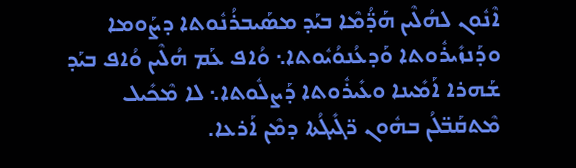ܐܶܢܽܘܢ ܠܗܳܠܶܝܢ ܗܰܕ̈ܳܡܶܐ ܒܝܰܕ ܡܣܰܝܒܪܳܢܽܘܬܐ ܕܨܰܘܡܐ ܘܕܰܢܙܺܝܪܽܘܬܐ ܘܰܕܥܳܢܘܳܝܽܘܬܐ܆ ܘܳܐܦ ܥܰܡ ܗܳܠܶܝܢ ܘܳܐܦ ܒܝܰܕ ܫܰܗܪܐ ܐܰܡܺܝܢܐ ܘܥܺܝܪܽܘܬܐ ܕܰܨܠܽܘܬܐ܆ ܠܐ ܡܶܟܺܝܠ ܡܶܬܩܰܒ̈ܠܳܢ ܒܗܽܘܢ ܖ̈ܓܺܝܓܳܬܐ ܕܡܶܢ ܐܰܪܥܐ.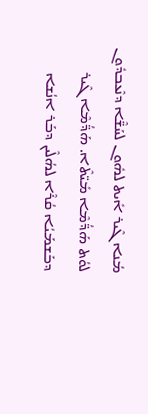ܡܳܢܐ ܓܶܝܪ ܐܺܝܬ ܠܗܽܘܢ ܠܚܰܫ̈ܶܐ ܕܢܶܥܒܕܽܘܢ ܠܘܳܬ ܗܰܕ̈ܳܡܶܐ ܡܺܝ̈ܬܶܐ. ܗܰܕ̈ܳܡܶܐ ܓܶܝܪ ܕܒܰܫܡܰܝܳܐ ܩܳܪܶܐ ܠܗܳܠܶܝܢ ܕܒܰܪ ܐܢܳܫܐ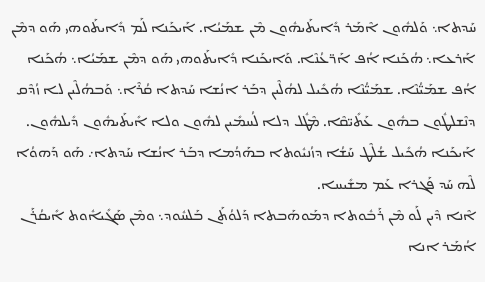ܚܰܕܬܐ܆ ܘܰܠܗܽܘܢ ܐܶܡܰܪ ܕܺܐܝܬܰܝܗܽܘܢ ܡܶܢ ܫܡܰܝܳܐ. ܐܰܝܟܰܢܐ ܠܰܡ ܕܺܐܝܬܰܘܗܝ ܗܰܘ ܕܡܶܢ ܐܰܪܥܐ܆ ܗܳܟܰܢܐ ܐܳܦ ܐܰܪ̈ܥܳܢܶܐ. ܘܰܐܝܟܰܢܐ ܕܺܐܝܬܰܘܗܝ ܗܰܘ ܕܡܶܢ ܫܡܰܝܳܐ܆ ܗܳܟܰܢܐ ܐܳܦ ܫܡܰܝ̈ܳܢܶܐ. ܫܡܰܝ̈ܳܢܶܐ ܗܳܟܺܝܠ ܠܗܳܠܶܝܢ ܕܒܰܪ ܐܢܳܫܐ ܚܰܕܬܐ ܩܳܪܶܐ܆ ܘܰܒܗܳܠܶܝܢ ܠܐ ܙܳܕܶܩ ܕܢܶܫܠܛܽܘܢ ܒܗܽܘܢ ܥܰܬܺܝ̈ܩܶܐ. ܡܶܛܽܠ ܕܠܐ ܠܳܚܡܺܝܢ ܠܗܽܘܢ ܘܠܐ ܐܺܝܬܰܝܗܽܘܢ ܕܺܝܠܗܽܘܢ. ܐܰܝܟܰܢܐ ܗܳܟܺܝܠ ܫܳܠܶܛ ܚܰܫܳܐ ܕܙܳܢܝܽܘܬܐ ܒܗܰܕܳܡܐ ܕܒܰܪ ܐܢܳܫܐ ܚܰܕܬܐ܇ ܗܰܘ ܕܰܗܘܳܐ ܠܶܗ ܚܰܕ ܦܰܓܪܐ ܥܰܡ ܡܫܺܝܚܐ.
ܐܶܢܐ ܕܶܝܢ ܠܰܘ ܡܶܢ ܪܰܒܽܘܬܐ ܕܡܰܘܗܰܒܬܐ ܕܰܠܘܳܬܰܢ ܒܰܠܚܽܘܕ܆ ܘܡܶܢ ܣܰܓܺܝܐܽܘܬ ܐܺܝܩܳܪܰܢ ܐܳܡܰܪ ܐܢܐ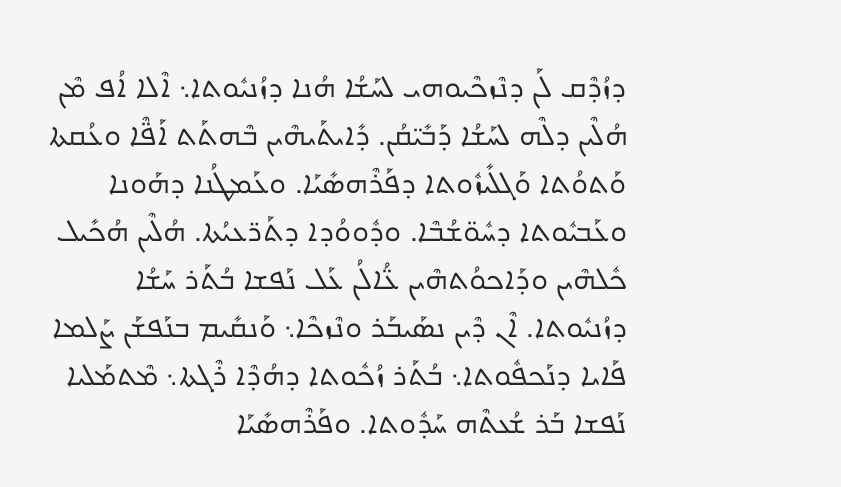ܕܙܳܕܶܩ ܠܰܢ ܕܢܶܙܟܶܝܘܗܝ ܠܚܰܫܳܐ ܗܳܢܐ ܕܙܳܢܝܽܘܬܐ܆ ܐܶܠܐ ܐܳܦ ܡܶܢ ܗܳܠܶܝܢ ܕܠܶܗ ܠܚܰܫܳܐ ܕܰܒܺܝ̈ܩܳܢ. ܕܺܐܝܬܰܝܗܶܝܢ ܒܶܗܬܰܬ ܐܰܦ̈ܶܐ ܘܥܳܩܬܐ ܘܰܬܘܳܬܐ ܘܰܓܠܺܝܙܽܘܬܐ ܕܦܰܪܶܗܣܺܝܰܐ. ܘܥܰܡܛܳܢܐ ܕܗܰܘܢܐ ܘܥܰܒܝܽܘܬܐ ܕܚܽܘ̈ܫܳܒܶܐ. ܘܕܽܘܘܳܕܐ ܕܬܰܪ̈ܥܝܳܬܐ. ܗܳܠܶܝܢ ܗܳܟܺܝܠ ܟܽܠܗܶܝܢ ܘܕܰܐܟܘܳܬܗܶܝܢ ܥ̈ܳܐܠܳܢ ܥܰܠ ܢܰܦܫܐ ܒܳܬܰܪ ܚܰܫܳܐ ܕܙܳܢܝܽܘܬܐ. ܐܶܢ ܕܶܝܢ ܢܣܰܝܒܰܪ ܘܢܶܙܟܶܐ܆ ܘܰܢܩܺܝܡ ܒܢܰܦܫܰܢ ܨܰܠܡܐ ܦܰܐܝܐ ܕܢܰܟܦܽܘܬܐ܆ ܒܳܬܰܪ ܙܳܟܽܘܬܐ ܕܗܳܕܶܐ ܪܶܓܬܐ܆ ܡܶܬܡܰܠܝܐ ܢܰܦܫܐ ܒܰܪ ܫܳܥܬܶܗ ܚܰܕܽܘܬܐ. ܘܦܰܪܶܗܣܺܝܰܐ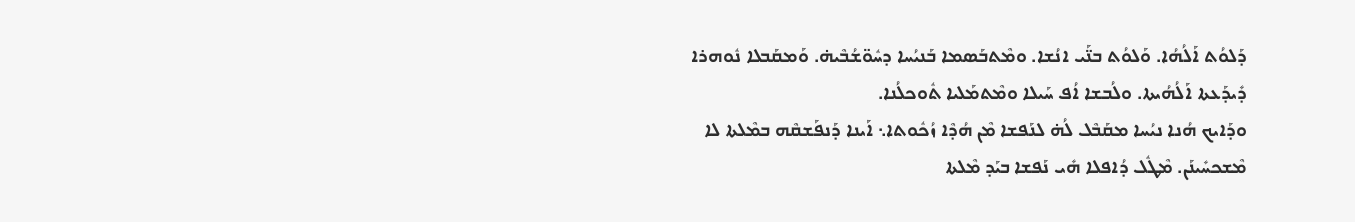ܕܰܠܘܳܬ ܐܰܠܳܗܳܐ. ܘܰܠܘܳܬ ܒܢ̈ܰܝ ܐܢܳܫܐ. ܘܡܶܬܒܰܣܡܐ ܒܰܢܝܳܚܐ ܕܚܽܘ̈ܫܳܒܶܝܗ̇. ܘܰܡܩܰܒܠܐ ܢܽܘܗܪܐ ܕܺܝܕܰܥܬܐ ܐܰܠܳܗܳܝܬܐ. ܘܠܳܒܫܐ ܐܳܦ ܚܰܝܠܐ ܘܡܶܬܡܰܠܝܐ ܬܽܘܟܠܳܢܐ.
ܘܕܰܐܝܟ ܗܳܢܐ ܢܝܳܚܐ ܡܩܰܒܶܠ ܠܳܗ̇ ܠܢܰܦܫܐ ܡܶܢ ܗܳܕܶܐ ܙܳܟܽܘܬܐ܆ ܐܰܝܢܐ ܕܰܢܦܰܫܩܶܗ ܒܡܶܠܬܐ ܠܐ ܡܶܫܟܚܺܝܢܰܢ. ܡܶܛܽܠ ܕܳܐܦܠܐ ܗܺܝ ܢܰܦܫܐ ܒܝܰܕ ܡܶܠܬܐ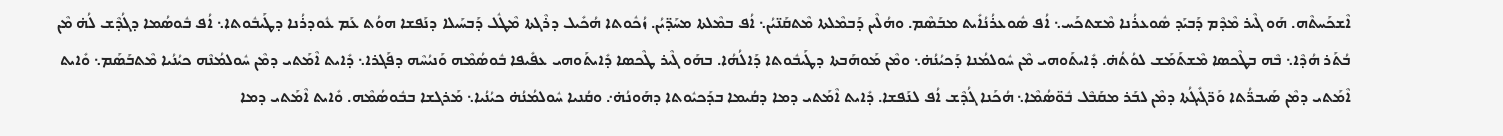ܐܶܫܟܰܚܬܶܗ. ܗܰܘ ܓܶܝܪ ܡܶܕܶܡ ܕܰܒܝܰܕ ܣܽܘܥܪܳܢܐ ܡܶܫܬܟܰܚ܆ ܐܳܦ ܣܽܘܥܪܳܢܳܐܺܝܬ ܡܒܰܣܶܡ. ܘܗܳܠܶܝܢ ܕܰܒܡܶܠܬܐ ܡܶܬܩܰܢ̈ܝܳܢ܆ ܐܳܦ ܒܡܶܠܬܐ ܡܚܰܕ̈ܝܳܢ. ܙܳܟܽܘܬܐ ܗܳܟܺܝܠ ܕܪܶܓܬܐ ܡܶܛܽܠ ܕܰܒܚܰܝܠܐ ܕܢܰܦܫܐ ܗܘܳܬ ܥܰܡ ܥܽܘܕܪܳܢܐ ܕܛܰܝܒܽܘܬܐ܆ ܐܳܦ ܒܽܘܣܳܡܐ ܕܓܳܕܶܫ ܠܳܗ̇ ܡܶܢ ܒܳܬܰܪ ܗܳܕܶܐ܆ ܒܶܗ ܒܛܶܟܣܐ ܡܶܫܬܰܡܰܫ ܠܘܳܬܳܗ̇. ܕܺܐܝܬܰܘܗܝ ܡܶܢ ܚܽܘܠܡܳܢܐ ܕܰܟܝܳܢܳܗ̇܆ ܘܡܶܢ ܡܰܘܗܰܒܬܐ ܕܛܰܝܒܽܘܬܐ ܕܰܐܠܳܗܳܐ. ܒܗܰܘ ܓܶܝܪ ܛܶܟܣܐ ܕܺܐܝܬܰܘܗܝ ܥܦܺܝܦܐ ܒܽܘܣܳܡܶܗ ܘܰܢܝܳܚܶܗ ܕܦܰܓܪܐ܆ ܕܺܐܝܬ ܐܶܡܰܬܝ ܕܡܶܢ ܚܽܘܠܡܳܢܶܗ ܟܝܳܢܳܝܐ ܡܶܬܒܰܣܰܡ܆ ܘܺܐܝܬ ܐܶܡܰܬܝ ܕܡܶܢ ܣܰܝܒܪ̈ܳܬܐ ܘܰܖ̈ܓܺܝܓܳܬܐ ܕܡܶܢ ܠܒܰܪ ܡܩܰܒܶܠ ܒܽܘ̈ܣܳܡܶܐ܆ ܗܳܟܰܢܐ ܓܳܕܶܫ ܐܳܦ ܠܢܰܦܫܐ. ܕܺܐܝܬ ܐܶܡܰܬܝ ܕܡܐ ܕܩܳܝܡܐ ܒܕܰܟܝܽܘܬܐ ܕܗܰܘܢܳܗ̇܇ ܘܩܳܢܝܐ ܚܽܘܠܡܳܢܳܗ̇ ܟܝܳܢܳܝܐ܆ ܡܰܪܓܫܐ ܒܒܽܘܣܳܡܶܗ. ܘܺܐܝܬ ܐܶܡܰܬܝ ܕܡܐ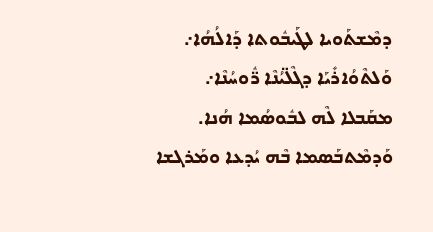ܕܡܶܫܬܰܘܝܐ ܠܛܰܝܒܽܘܬܐ ܕܰܐܠܳܗܳܐ܇ ܘܰܠܬܶܘܳܐܪܺܝܰܐ ܕܓܶܠ̈ܝܳܢܶܐ ܪ̈ܽܘܚܳܢܶܐ܇ ܡܩܰܒܠܐ ܠܶܗ ܠܒܽܘܣܳܡܐ ܗܳܢܐ. ܘܰܕܡܶܬܒܰܣܡܐ ܒܶܗ ܝܳܕܥܐ ܘܡܰܪܓܫܐ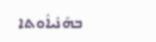ܒܗܰܢܺܝܐܽܘܬܐ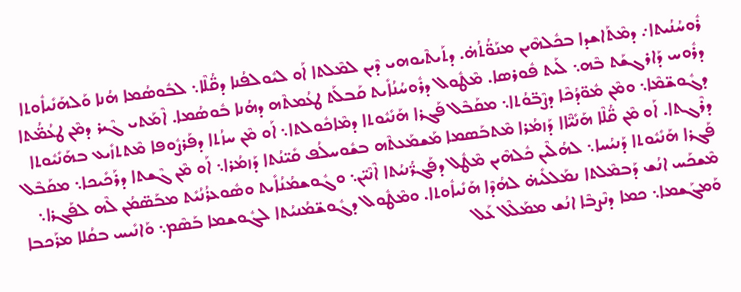ܪܽܘܚܳܢܳܝܬܐ܇ ܕܡܶܬܰܐܫܕܐ ܒܟܽܠܗܶܝܢ ܡܢܰܘ̈ܳܬܳܗ̇. ܕܬܰܝܬܶܝܘܗܝ ܕܶܝܢ ܠܡܶܠܬܐ ܐܰܘ ܠܝܽܘܠܦܳܢܐ ܕܩ̈ܳܠܶܐ܆ ܠܒܽܘܣܳܡܐ ܗܳܢܐ ܘܰܠܗܰܢܺܝܐܽܘܬܐ ܕܪܽܘܚ ܕܰܐܪܓܫܰܬ ܒܶܗ܆ ܠܰܝܬ ܦܽܘܪܣܐ. ܡܶܛܽܘܠ ܕܪܽܘܚܳܢܳܐܺܝܬ ܩܰܒܠܰܬ ܛܥܳܡܬܶܗ ܕܗܳܢܐ ܒܽܘܣܳܡܐ. ܐܶܡܰܬܝ ܓܶܝܪ ܕܡܶܢ ܛܥܳܡ̈ܳܬܐ ܕܓܽܘܫ̈ܡܶܐ܆ ܘܡܶܢ ܡܽܘ̈ܕܳܟܶܐ ܕܨܶܒ̈ܘܳܬܐ܆ ܡܩܰܒܶܠ ܦܰܓܪܐ ܗܰܢܺܝܽܘܬܐ ܕܡܶܐܟܽܘܠܬܐ܆ ܐܰܘ ܡܶܢ ܚܙܳܬܐ ܕܦܰܪܨܽܘܦܐ ܡܶܬܬܙܺܝܥ ܒܗܰܢܺܝܽܘܬܐ ܕܪܶܓܬܐ. ܐܰܘ ܡܶܢ ܩ̈ܳܠܶܐ ܗܰܢܺܝ̈ܶܐܐ ܕܰܙܡܳܪܐ ܡܶܬܒܰܣܡܐ ܡܰܫܡܰܥܬܶܗ ܒܫܽܘܚܠܳܦ ܩܺܝ̈ܢܳܬܐ ܕܰܙܡܳܪܐ܆ ܐܰܘ ܡܶܢ ܓܶܫܬܐ ܕܪܰܟܺܝܟܐ܆ ܡܩܰܒܶܠ ܦܰܓܪܐ ܗܰܢܺܝܽܘܬܐ ܕܰܢܝܳܚܐ܆ ܠܗܳܠܶܝܢ ܟܽܠܗܶܝܢ ܡܶܛܽܠ ܕܦܰܓܪ̈ܳܢܝܳܬܐ ܐܶܢܶܝ̈ܢ܆ ܘܓܽܘܫܡܳܢܳܐܺܝܬ ܘܣܽܘܥܪܳܢܳܝܺܬ ܡܒܰܣ̈ܡܳܢ ܠܶܗ ܠܦܰܓܪܐ܆ ܡܶܫܟܰܚ ܐܢܳܫ ܕܰܒܡܶܠܬܐ ܢܡܰܠܠܺܝܗ̇ ܠܗܳܕܶܐ ܗܰܢܺܝܐܽܘܬܐ. ܘܡܶܛܽܘܠ ܕܓܽܘܫ̈ܡܳܢܝܳܬܐ ܠܓܽܘܫܡܐ ܒܰܣܶܡ܆ ܘܰܐܢܺܝܚ ܒܩܳܠܐ ܡܪܰܟܒܐ ܘܰܡܓܰܫܡܐ܆ ܟܡܐ ܕܢܶܨܒܶܐ ܐܢܳܫ ܡܡܰܠܶܠ ܥܰܠ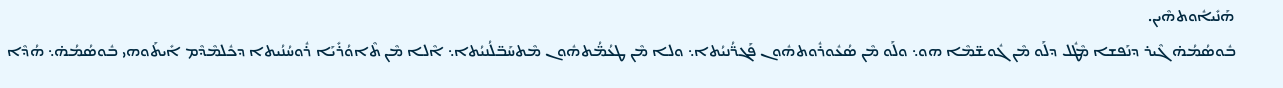ܗܰܢܺܝܐܽܘܬܗܶܝܢ.
ܒܽܘܣܳܡܳܗ̇ ܓܶܝܪ ܕܢܰܦܫܐ ܡܶܛܽܠ ܕܠܰܘ ܡܶܢ ܓܽܘܫ̈ܡܶܐ ܗܘ܆ ܘܠܰܘ ܡܶܢ ܣܳܥܽܘܪܽܘܬܗܽܘܢ ܦܰܓܪ̈ܳܢܝܳܬܐ܆ ܘܠܐ ܡܶܢ ܛܥܳܡ̈ܳܬܗܽܘܢ ܡܶܬܚܰܒ̈ܠܳܢܝܳܬܐ܆ ܐܶܠܐ ܡܶܢ ܬܶܐܘܳܪܺܝܰܐ ܪܽܘܚܳܢܳܝܬܐ ܕܟܽܠܡܶܕܶܡ ܐܺܝܬܰܘܗܝ ܒܽܘܣܳܡܳܗ̇܆ ܗܳܕܶܐ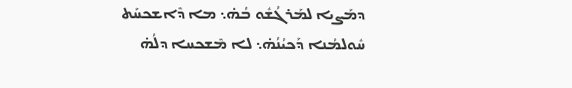ܕܡܰܨܝܐ ܠܡܰܪܓܳܫܽܘ ܒܳܗ̇܆ ܡܐ ܕܶܐܫܟܚܰܬ ܚܽܘܠܡܳܢܐ ܕܰܟܝܳܢܳܗ̇܆ ܠܐ ܡܶܫܟܚܐ ܕܠܳܗ̇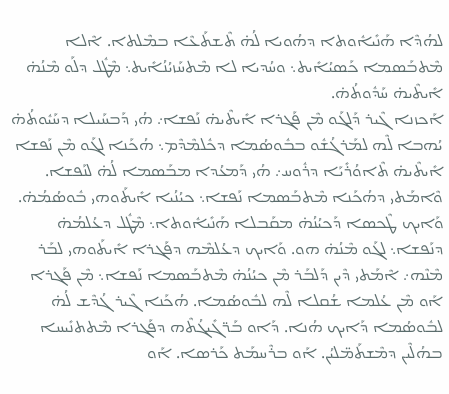ܠܗܳܕܶܐ ܗܰܢܺܝܐܽܘܬܐ ܕܗܳܘܝܐ ܠܳܗ̇ ܬܶܫܬܰܥܶܐ ܒܡܶܠܬܐ. ܐܶܠܐ ܡܶܬܒܰܣܡܐ ܟܰܣܝܳܐܺܝܬ܆ ܘܚܳܕܝܐ ܠܐ ܡܶܬܚܰܙܝܳܢܳܐܺܝܬ܆ ܡܶܛܽܠ ܕܠܰܘ ܡܶܢܳܗ̇ ܐܺܝܬܶܝܗ̇ ܚܰܕܽܘܬܳܗ̇.
ܐܰܟܙܢܐ ܓܶܝܪ ܕܰܠܓܰܘ ܡܶܢ ܦܰܓܪܐ ܐܺܝܬܶܝܗ̇ ܢܰܦܫܐ܇ ܗܳܝ ܕܰܒܚܰܝܠܐ ܕܚܰܝܽܘܬܳܗ̇ ܝܳܗܒܐ ܠܶܗ ܠܡܰܪܓܳܫܽܘ ܒܒܽܘܣܳܡܐ ܕܟܽܠܡܶܕܶܡ܆ ܗܳܟܰܢܐ ܠܓܰܘ ܡܶܢ ܢܰܦܫܐ ܐܺܝܬܶܝܗ̇ ܬܶܐܘܳܪܺܝܰܐ ܕܪܽܘܚ܇ ܗܳܝ ܕܰܡܥܳܕܐ ܡܒܰܣܡܐ ܠܳܗ̇ ܠܢܰܦܫܐ. ܘܶܐܡܰܬܝ ܕܗܳܟܰܢܐ ܡܶܬܒܰܣܡܐ ܢܰܦܫܐ܆ ܟܝܳܢܳܝܐ ܐܺܝܬܰܘܗܝ ܒܽܘܣܳܡܳܗ̇. ܘܰܐܝܟ ܛܶܟܣܐ ܕܰܟܝܳܢܳܗ̇ ܡܩܰܒܠܐ ܗܰܢܺܝܐܽܘܬܐ܆ ܡܶܛܽܠ ܕܥܳܠܡܳܗ̇ ܕܢܰܦܫܐ܆ ܠܓܰܘ ܡܶܢܳܗ̇ ܗܘ. ܘܰܐܝܟ ܕܥܳܠܡܶܗ ܕܦܰܓܪܐ ܐܺܝܬܰܘܗܝ ܠܒܰܪ ܡܶܢܶܗ܇ ܐܶܡܰܬܝ ܕܶܝܢ ܕܰܠܒܰܪ ܡܶܢ ܟܝܳܢܳܗ̇ ܡܶܬܒܰܣܡܐ ܢܰܦܫܐ܆ ܡܶܢ ܦܰܓܪܐ ܐܰܘ ܡܶܢ ܥܳܠܡܐ ܫܳܩܠܐ ܠܶܗ ܠܒܽܘܣܳܡܐ. ܗܳܟܰܢܐ ܓܶܝܪ ܓܳܕܶܫ ܠܳܗ̇ ܠܒܽܘܣܳܡܐ ܕܰܐܝܟ ܗܳܢܐ. ܕܰܐܘ ܒܰܪ̈ܓܺܝܓܳܬܶܗ ܕܦܰܓܪܐ ܡܶܬܬܢܺܝܚܐ ܒܗܳܠܶܝܢ ܕܡܶܫܬܰܡ̈ܠܝܳܢ. ܐܰܘ ܒܪܶܚܡܰܬ ܟܰܪܣܐ. ܐܰܘ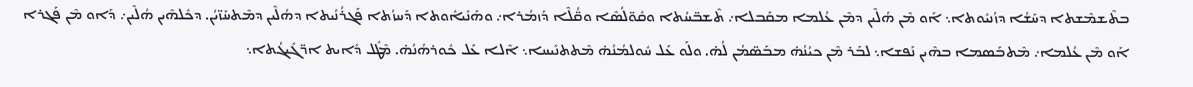ܒܬܶܫܡܶܫܬܐ ܕܚܰܫܳܐ ܕܙܳܢܝܽܘܬܐ܆ ܐܰܘ ܡܶܢ ܗܳܠܶܝܢ ܕܡܶܢ ܥܳܠܡܐ ܡܩܰܒܠܐ܇ ܬܶܫܒ̈ܚܳܬܐ ܘܩܽܘ̈ܠܳܣܶܐ ܘܩ̈ܳܠܶܐ ܕܰܙܡܳܪܐ܇ ܘܗܰܢܺܝܐܽܘܬܐ ܕܰܚܙܳܬܐ ܦܰܓܪܳܢܳܝܬܐ ܕܗܳܠܶܝܢ ܕܡܶܬܚܰܙ̈ܝܳܢ. ܕܟܽܠܗܶܝܢ ܗܳܠܶܝܢ܇ ܕܰܐܘ ܡܶܢ ܦܰܓܪܐ ܐܰܘ ܡܶܢ ܥܳܠܡܐ܇ ܡܶܬܒܰܣܡܐ ܒܗܶܝܢ ܢܰܦܫܐ܆ ܠܒܰܪ ܡܶܢ ܟܝܳܢܳܗ̇ ܡܒܰܣ̈ܡܳܢ ܠܳܗ̇. ܘܠܰܘ ܥܰܠ ܚܽܘܠܡܳܢܳܗ̇ ܡܶܬܬܢܺܝܚܐ܆ ܐܶܠܐ ܥܰܠ ܟܽܘܪܗܳܢܳܗ̇. ܡܶܛܽܠ ܕܺܐܝܬ ܐܖ̈ܓܺܝܓܳܬܐ܆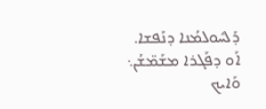ܕܰܠܚܽܘܠܡܳܢܐ ܕܢܰܦܫܐ. ܐܰܘ ܕܦܰܓܪܐ ܡܫܰܡ̈ܫܳܢ܆ ܘܰܐܝܟ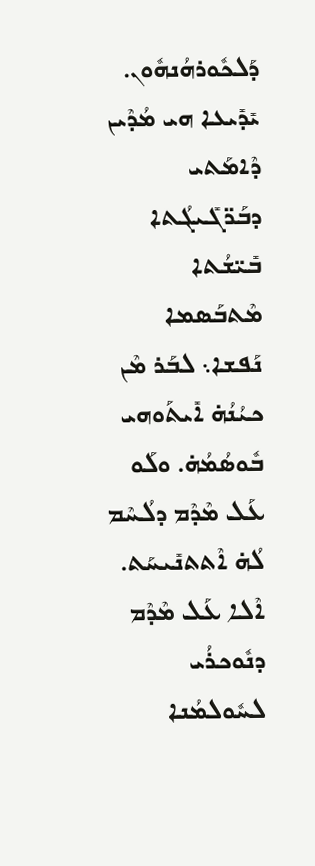ܕܰܠܟܽܘܪܗܳܢܗܽܘܢ.
ܝܺܕܺܝܥܐ ܗܝ ܡܳܕܶܝܢ ܕܶܐܡܰܬܝ ܕܒܰܖ̈ܓܺܝܓܳܬܐ ܒܺܝ̈ܫܳܬܐ ܡܶܬܒܰܣܡܐ ܢܰܦܫܐ܆ ܠܒܰܪ ܡܶܢ ܟܝܳܢܳܗ̇ ܐܺܝܬܰܘܗܝ ܒܽܘܣܳܡܳܗ̇. ܘܠܰܘ ܥܰܠ ܡܶܕܶܡ ܕܠܳܚܶܡ ܠܳܗ̇ ܐܶܬܬܢܺܝܚܰܬ. ܐܶܠܐ ܥܰܠ ܡܶܕܶܡ ܕܢܽܘܟܪܳܝ ܠܚܽܘܠܡܳܢܐ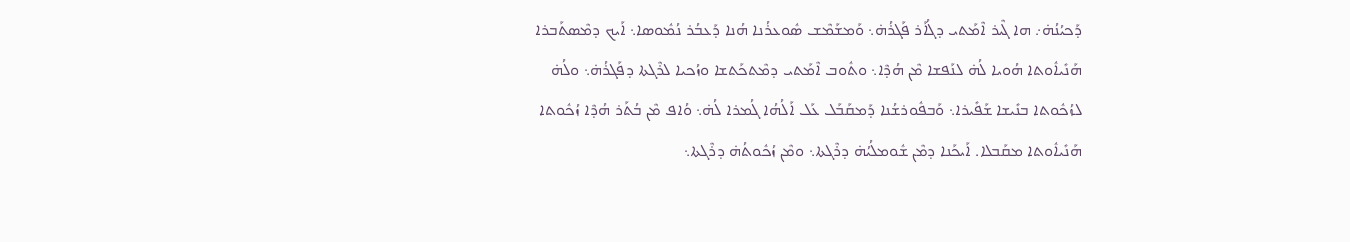ܕܰܟܝܳܢܳܗ̇܇ ܗܐ ܓܶܝܪ ܐܶܡܰܬܝ ܕܓܳܐܰܪ ܦܰܓܪܳܗ̇܆ ܘܰܡܫܰܡܶܫ ܣܽܘܥܪܳܢܐ ܗܳܢܐ ܕܰܥܒܳܪ ܢܳܡܽܘܣܐ܆ ܐܰܝܟ ܕܡܶܣܬܰܒܪܐ ܗܰܢܺܝܐܽܘܬܐ ܗܳܘܝܐ ܠܳܗ̇ ܠܢܰܦܫܐ ܡܶܢ ܗܳܕܶܐ܆ ܘܬܽܘܒ ܐܶܡܰܬܝ ܕܡܶܬܟܰܬܫܐ ܘܙܳܟܝܐ ܠܪܶܓܬܐ ܕܦܰܓܪܳܗ̇܆ ܘܠܳܗ̇ ܠܙܳܟܽܘܬܐ ܒܢܺܝܫܐ ܫܰܦܺܝܪܐ܆ ܘܰܒܦܽܘܪܫܳܢܐ ܕܰܡܩܰܒܰܠ ܥܰܠ ܐܰܠܳܗܳܐ ܓܳܡܪܐ ܠܳܗ̇܆ ܘܳܐܦ ܡܶܢ ܒܳܬܰܪ ܗܳܕܶܐ ܙܳܟܽܘܬܐ ܗܰܢܺܝܐܽܘܬܐ ܡܩܰܒܠܐ. ܐܰܝܟܰܢܐ ܕܡܶܢ ܫܽܘܡܠܳܝܳܗ̇ ܕܪܶܓܬܐ܆ ܘܡܶܢ ܙܳܟܽܘܬܳܗ̇ ܕܪܶܓܬܐ܆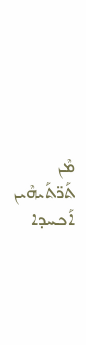ܡܶܢ ܬܰܪ̈ܬܰܝܗܶܝܢ ܐܰܟܚܕܐ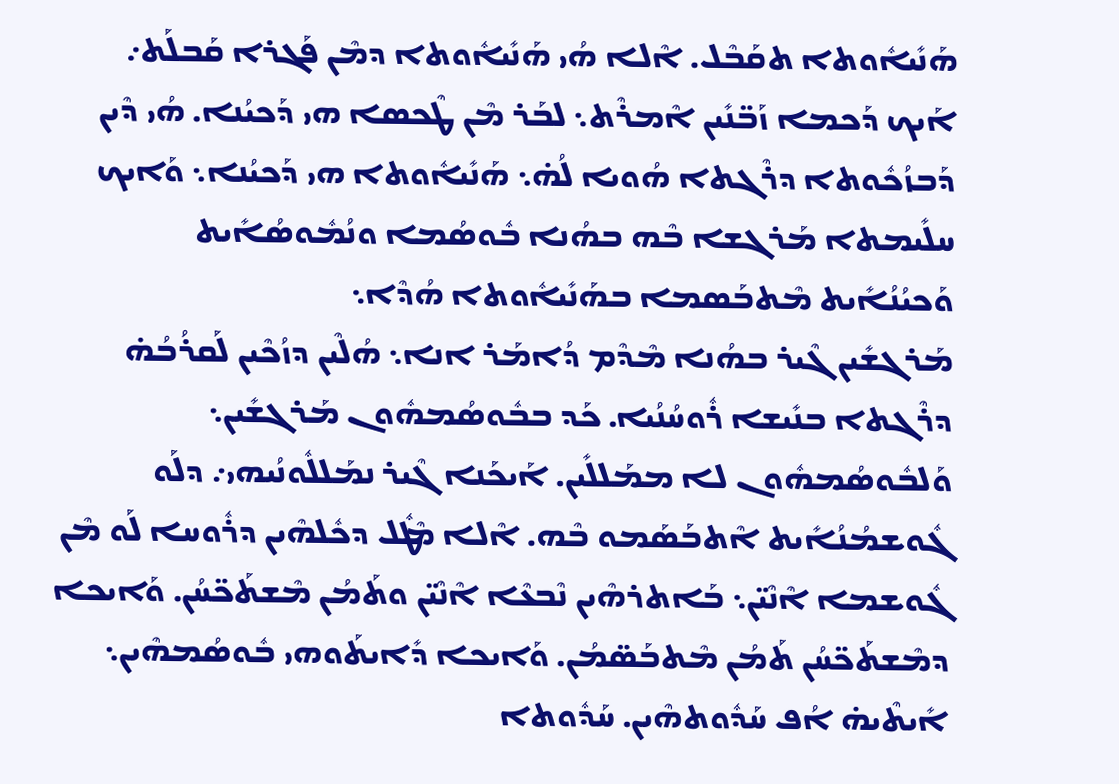ܗܰܢܺܝܐܽܘܬܐ ܬܩܰܒܶܠ. ܐܶܠܐ ܗܳܝ ܗܰܢܺܝܐܽܘܬܐ ܕܡܶܢ ܦܰܓܪܐ ܩܰܒܠܰܬ܇ ܐܰܝܟ ܕܰܟܡܐ ܙܰܒ̈ܢܺܝܢ ܐܶܡܪܶܬ܆ ܠܒܰܪ ܡܶܢ ܛܶܟܣܐ ܗܝ ܕܰܟܝܳܢܐ. ܗܳܝ ܕܶܝܢ ܕܰܒܙܳܟܽܘܬܐ ܕܪܶܓܬܐ ܗܳܘܝܐ ܠܳܗ̇܆ ܗܰܢܺܝܐܽܘܬܐ ܗܝ ܕܰܟܝܳܢܐ܆ ܘܰܐܝܟ ܚܠܺܝܡܬܐ ܡܰܪܓܫܐ ܒܶܗ ܒܗܳܢܐ ܒܽܘܣܳܡܐ ܘܢܳܡܽܘܣܳܐܺܝܬ ܘܰܟܝܳܢܳܐܺܝܬ ܡܶܬܒܰܣܡܐ ܒܗܰܢܺܝܐܽܘܬܐ ܗܳܕܶܐ܆
ܡܰܪܓܫܺܝܢ ܓܶܝܪ ܒܗܳܢܐ ܡܶܕܶܡ ܕܳܐܡܰܪ ܐܢܐ܆ ܗܳܠܶܝܢ ܕܙܳܟܶܝܢ ܠܰܩܪܳܒܳܗ̇ ܕܪܶܓܬܐ ܒܢܺܝܫܐ ܪܽܘܚܳܢܳܝܐ. ܟܰܕ ܒܒܽܘܣܳܡܗܽܘܢ ܡܰܪܓܫܺܝܢ܆ ܘܰܠܒܽܘܣܳܡܗܽܘܢ ܠܐ ܡܡܰܠܠܺܝܢ. ܐܰܝܟܰܢܐ ܓܶܝܪ ܢܡܰܠܠܽܘܢܳܝܗܝ܇ ܕܠܰܘ ܓܽܘܫܡܳܢܳܐܺܝܬ ܐܶܬܒܰܣܰܡܘ ܒܶܗ. ܐܶܠܐ ܡܶܛܽܠ ܕܟܽܠܗܶܝܢ ܕܪܽܘܚܐ ܠܰܘ ܡܶܢ ܓܽܘܫܡܐ ܐܶܢܶܝ̈ܢ܆ ܒܰܐܬܪܗܶܝܢ ܢܶܒܥܶܐ ܐܶܢܶܝ̈ܢ ܘܬܰܡܳܢ ܡܶܫܬܰܟ̈ܚܳܢ. ܘܰܐܝܟܐ ܕܡܶܫܬܰܟ̈ܚܳܢ ܬܰܡܳܢ ܡܶܬܒܰܣ̈ܡܳܢ. ܘܰܐܝܟܐ ܕܺܐܝܬܰܘܗܝ ܒܽܘܣܳܡܗܶܝܢ܆ ܐܺܝܬܶܝܗ̇ ܐܳܦ ܚܰܕܽܘܬܗܶܝܢ. ܚܰܕܽܘܬܐ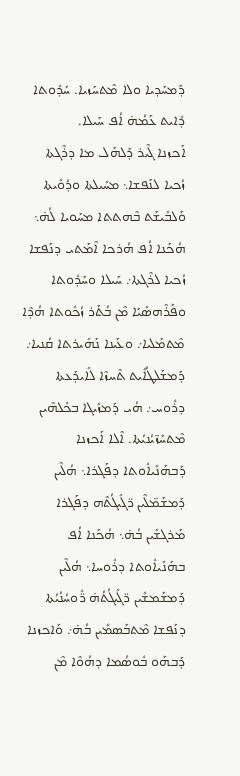ܕܰܡܚܰܕܝܐ ܘܠܐ ܡܶܬܚܰܙܝܐ. ܚܰܕܽܘܬܐ ܕܺܐܝܬ ܥܰܡܳܗ̇ ܐܳܦ ܚܰܝܠܐ.
ܐܰܟܙܢܐ ܓܶܝܪ ܕܰܠܗܰܠ ܡܐ ܕܪܶܓܬܐ ܙܳܟܝܐ ܠܢܰܦܫܐ܆ ܡܚܺܝܠܬܐ ܘܕܳܘܺܝܬܐ ܘܰܠܒܺܝܫܰܬ ܒܶܗܬܬܐ ܡܚܰܘܝܐ ܠܳܗ̇܆ ܗܳܟܰܢܐ ܐܳܦ ܗܳܪܟܐ ܐܶܡܰܬܝ ܕܢܰܦܫܐ ܙܳܟܝܐ ܠܪܶܓܬܐ܇ ܚܰܝܠܐ ܘܚܰܕܽܘܬܐ ܘܦܰܪܶܗܣܺܝܰܐ ܡܶܢ ܒܳܬܰܪ ܙܳܟܽܘܬܐ ܗܳܕܶܐ ܡܶܬܡܰܠܝܐ܇ ܘܥܰܝܢܐ ܢܰܗܺܝܪܬܐ ܩܳܢܝܐ܇ ܕܰܡܫܰܠܛܳܐܺܝܬ ܬܶܚܙܶܐ ܠܺܐܝܕܰܥܬܐ ܕܪܽܘܚ܇ ܗܳܝ ܕܰܡܙܺܝܓܐ ܒܟܽܠܗܶܝܢ ܡܶܬܚܰܙ̈ܝܳܢܝܳܬܐ. ܐܶܠܐ ܐܰܟܙܢܐ ܕܰܒܗܰܢܺܝܐܽܘܬܐ ܕܦܰܓܪܐ܆ ܗܳܠܶܝܢ ܕܰܡܫܰܡ̈ܠܶܝܢ ܪ̈ܓܺܝܓܳܬܶܗ ܕܦܰܓܪܐ ܡܰܪܓܫܺܝܢ ܒܳܗ̇܆ ܗܳܟܰܢܐ ܐܳܦ ܒܗܰܢܺܝܐܽܘܬܐ ܕܪܽܘܚܐ܆ ܗܳܠܶܝܢ ܕܰܡܫܰܡܫܺܝܢ ܪ̈ܓܺܝܓܳܬܳܗ̇ ܪ̈ܽܘܚܳܢܳܝܳܬܐ ܕܢܰܦܫܐ ܡܶܬܒܰܣܡܺܝܢ ܒܳܗ̇܇ ܘܰܐܟܙܢܐ ܕܰܒܗܰܘ ܒܽܘܣܳܡܐ ܕܗܳܘܶܐ ܡܶܢ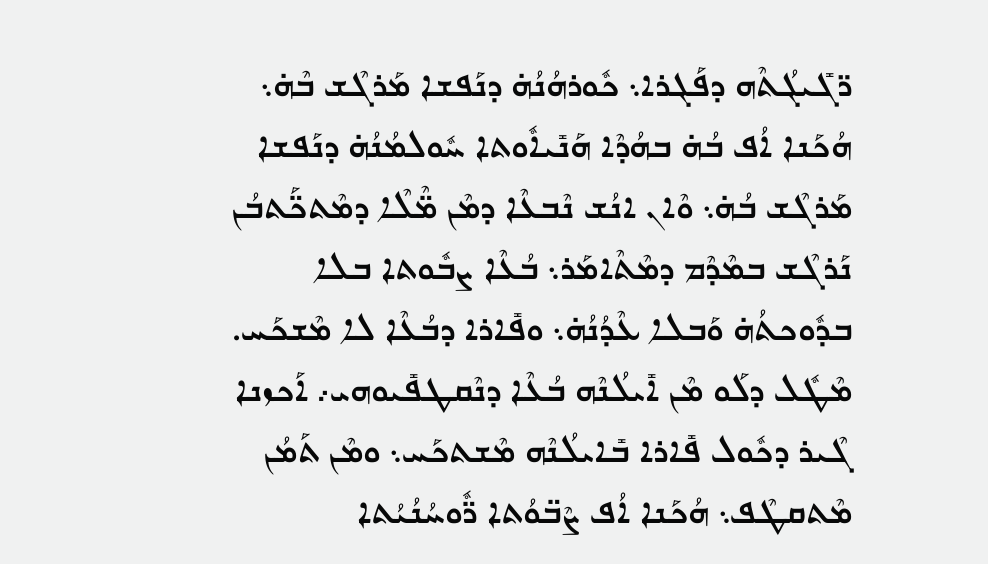ܪ̈ܓܺܝܓܳܬܶܗ ܕܦܰܓܪܐ܆ ܟܽܘܪܗܳܢܳܗ̇ ܕܢܰܦܫܐ ܡܰܪܓܶܫ ܒܶܗ̇܆ ܗܳܟܰܢܐ ܐܳܦ ܒܳܗ̇ ܒܗܳܕܶܐ ܗܰܢܺܝܐܽܘܬܐ ܚܽܘܠܡܳܢܳܗ̇ ܕܢܰܦܫܐ ܡܰܪܓܶܫ ܒܳܗ̇܆ ܘܶܐܢ ܐܢܳܫ ܢܶܒܥܶܐ ܕܡܶܢ ܡ̈ܶܠܶܐ ܕܡܶܬܟ̈ܰܬܒܳܢ ܢܰܪܓܶܫ ܒܡܶܕܶܡ ܕܡܶܬܶܐܡܰܪ܆ ܒܳܥܶܐ ܨܒܽܘܬܐ ܒܠܐ ܒܕܽܘܟܬܳܗ̇ ܘܰܒܠܐ ܥܶܕܳܢܳܗ̇܆ ܘܦܺܐܪܐ ܕܒܳܥܶܐ ܠܐ ܡܶܫܟܰܚ. ܡܶܛܽܠ ܕܠܰܘ ܡܶܢ ܐܺܝܠܳܢܶܗ ܒܳܥܶܐ ܕܢܶܩܛܦܺܝܘܗܝ܇ ܐܰܟܙܢܐ ܓܶܝܪ ܕܟܽܘܠ ܦܺܐܪܐ ܒܺܐܝܠܳܢܶܗ ܡܶܫܬܟܰܚ܆ ܘܡܶܢ ܬܰܡܳܢ ܡܶܬܩܛܶܦ܆ ܗܳܟܰܢܐ ܐܳܦ ܨܶܒ̈ܘܳܬܐ ܪ̈ܽܘܚܳܢܳܝܳܬܐ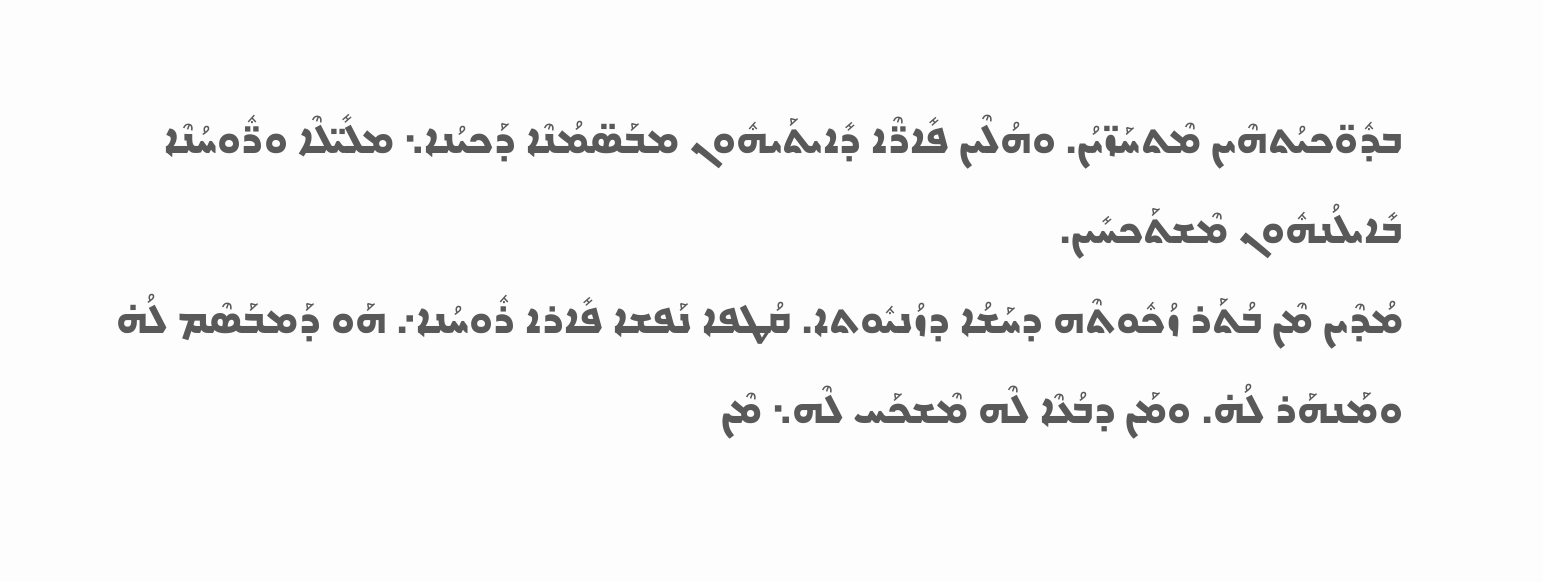ܒܕܽܘ̈ܟܝܳܬܗܶܝܢ ܡܶܬܚܰܙ̈ܝܳܢ. ܘܗܳܠܶܝܢ ܦܺܐܪ̈ܶܐ ܕܺܐܝܬܰܝܗܽܘܢ ܡܒܰܣ̈ܡܳܢܶܐ ܕܰܟܝܳܢܐ܆ ܡܠܺܝ̈ܠܶܐ ܘܪ̈ܽܘܚܳܢܶܐ ܒܺܐܝܠܳܢܗܽܘܢ ܡܶܫܬܰܟܚܺܝܢ.
ܡܳܕܶܝܢ ܡܶܢ ܒܳܬܰܪ ܙܳܟܽܘܬܶܗ ܕܚܰܫܳܐ ܕܙܳܢܝܽܘܬܐ. ܩܳܛܦܐ ܢܰܦܫܐ ܦܺܐܪܐ ܪܽܘܚܳܢܐ܇ ܗܰܘ ܕܰܡܒܰܣܶܡ ܠܳܗ̇ ܘܡܰܢܗܰܪ ܠܳܗ̇. ܘܡܰܢ ܕܒܳܥܶܐ ܠܶܗ ܡܶܫܟܰܚ ܠܶܗ܆ ܡܶܢ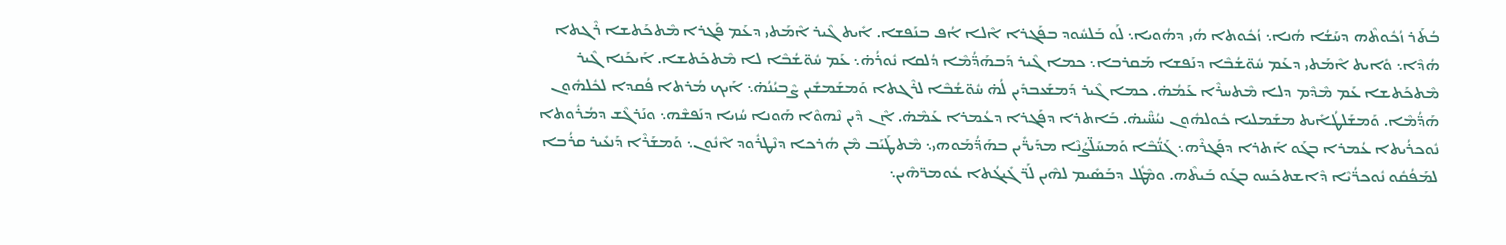ܒܳܬܰܪ ܙܳܟܽܘܬܶܗ ܕܚܰܫܳܐ ܗܳܢܐ܆ ܙܳܟܽܘܬܐ ܗܳܝ ܕܗܳܘܝܐ܆ ܠܰܘ ܒܰܠܚܽܘܕ ܒܦܰܓܪܐ ܐܶܠܐ ܐܳܦ ܒܢܰܦܫܐ. ܐܺܝܬ ܓܶܝܪ ܐܶܡܰܬܝ ܕܥܰܡ ܦܰܓܪܐ ܡܶܬܟܰܬܫܐ ܪܶܓܬܐ ܗܳܕܶܐ܆ ܘܺܐܝܬ ܐܶܡܰܬܝ ܕܥܰܡ ܚܽܘ̈ܫܳܒܶܐ ܕܢܰܦܫܐ ܡܰܩܪܒܐ܆ ܟܡܐ ܓܶܝܪ ܕܰܒܗܰܕ̈ܳܡܶܐ ܕܳܠܩܐ ܢܽܘܪܳܗ̇܆ ܥܰܡ ܚܽܘ̈ܫܳܒܶܐ ܠܐ ܡܶܬܟܰܬܫܐ. ܐܰܝܟܰܢܐ ܓܶܝܪ ܡܶܬܟܰܬܫܐ ܥܰܡ ܡܶܕܶܡ ܕܠܐ ܡܶܬܚܪܶܐ ܥܰܡܳܗ̇. ܟܡܐ ܓܶܝܪ ܕܰܡܫܰܥܒܕܺܝܢ ܠܳܗ̇ ܚܽܘ̈ܫܳܒܶܐ ܠܪܶܓܬܐ ܘܰܡܫܰܡܫܺܝܢ ܨܶܒܝܳܢܳܗ̇܆ ܐܰܝܟ ܡܳܪܬܐ ܦܳܩܕܐ ܠܟܽܠܗܽܘܢ ܗܰܕ̈ܳܡܶܐ. ܘܰܡܫܰܠܛܳܐܺܝܬ ܡܫܰܡܠܝܐ ܟܽܘܠܗܽܘܢ ܢܝܳܚ̈ܶܝܗ̇. ܒܰܐܬܪܐ ܕܦܰܓܪܐ ܕܥܳܡܪܐ ܥܰܡܶܗ̇. ܐܶܢ ܕܶܝܢ ܢܶܗܘܶܐ ܗܰܘܢܐ ܚܳܙܝܐ ܕܢܰܦܫܶܗ܆ ܘܢܰܪܓܶܫ ܕܡܳܪܽܘܬܐ ܢܽܘܟܪܳܝܬܐ ܥܳܡܪܐ ܒܓܰܘ ܐܰܬܪܐ ܕܦܰܓܪܶܗ܆ ܓܰܢ̈ܳܒܶܐ ܘܰܡܚܰܠ̈ܨܳܢܶܐ ܡܕܰܝܪ̈ܺܝܢ ܒܗܰܕ̈ܳܡܰܘܗܝ܆ ܡܶܬܛܰܝܰܒ ܡܶܢ ܗܳܪܟܐ ܕܢܶܛܪܽܘܕ ܐܶܢܽܘܢ܆ ܘܰܡܫܰܪܶܐ ܕܰܢܥܺܝܪ ܩܪܳܒܐ ܠܡܰܦܳܩܽܘ ܢܽܘܟܪ̈ܳܝܶܐ ܕܶܐܫܬܟܰܚܘ ܒܓܰܘ ܒܰܝܬܶܗ. ܘܡܶܛܽܠ ܕܒܰܣܺܝܡ ܠܗܶܝܢ ܠܰܖ̈ܓܺܝܓܳܬܐ ܥܽܘܡܪ̈ܗܶܝܢ܆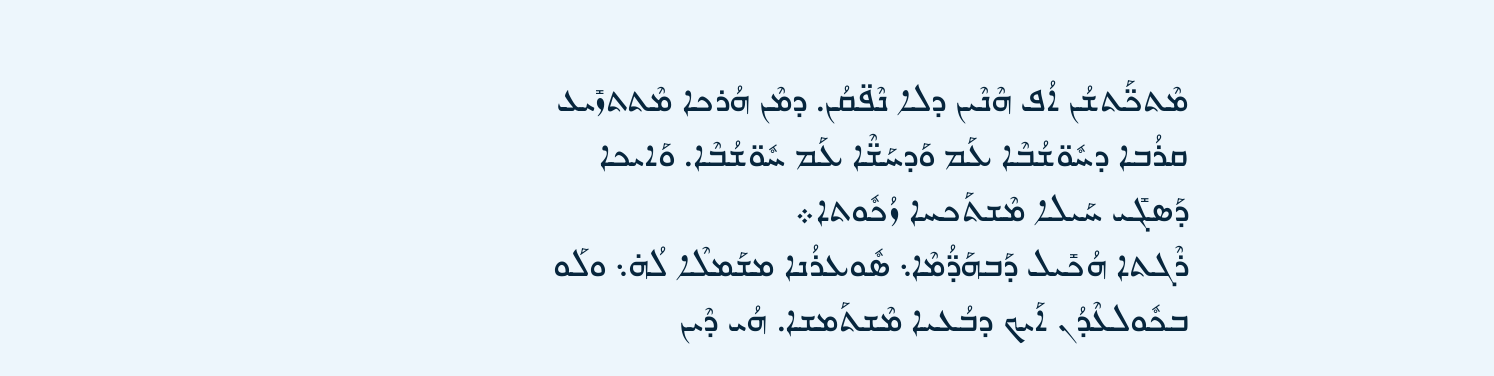ܡܶܬܟ̈ܰܬܫܳܢ ܐܳܦ ܗܶܢܶܝܢ ܕܠܐ ܢܶܦ̈ܩܳܢ. ܕܡܶܢ ܗܳܪܟܐ ܡܶܬܬܙܺܝܥ ܩܪܳܒܐ ܕܚܽܘ̈ܫܳܒܶܐ ܥܰܡ ܘܰܕܚܰܫ̈ܶܐ ܥܰܡ ܚܽܘ̈ܫܳܒܶܐ. ܘܰܐܝܟܐ ܕܰܣܓܺܝ ܚܰܝܠܐ ܡܶܫܬܰܟܚܐ ܙܳܟܽܘܬܐ܀
ܪܶܓܬܐ ܗܳܟܺܝܠ ܕܰܒܗܰܕ̈ܳܡܶܐ܆ ܣܽܘܥܪܳܢܐ ܡܫܰܡܠܶܐ ܠܳܗ̇܆ ܘܠܰܘ ܒܟܽܘܠܥܶܕܳܢ ܐܰܝܟ ܕܒܳܥܝܐ ܡܶܫܬܰܡܫܐ. ܗܳܝ ܕܶܝܢ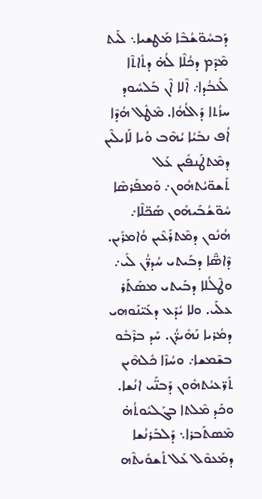ܕܰܒܚܽܘ̈ܫܳܒܶܐ ܡܰܛܫܝܐ܆ ܠܰܝܬ ܡܶܕܶܡ ܕܟܳܠܶܐ ܠܳܗ̇ ܕܬܺܐܬܶܐ ܠܰܥܒܳܕܐ܇ ܐܶܠܐ ܐܶܢ ܒܰܠܚܽܘܕ ܚܙܳܬܐ ܕܰܐܠܳܗܳܐ. ܡܶܛܽܠ ܗܳܕܶܐ ܐܳܦ ܢܒܺܝܳܐ ܝܳܗܶܒ ܘܳܝܐ ܠܰܐܝܠܶܝܢ ܕܡܶܬܛܰܢܦܺܝܢ ܥܰܠ ܬܰܫܘ̈ܝܳܬܗܽܘܢ܇ ܘܰܡܦܰܪܣܶܐ ܚܽܘ̈ܫܳܒܰܝܗܽܘܢ ܣܰܟ̈ܠܶܐ܇ ܗܳܢܽܘܢ ܕܡܶܬܪܰܥܶܝܢ ܘܳܐܡܪܺܝܢ. ܕܶܐܣ̈ܶܐ ܕܒܰܝܬܝ ܚܳܕܪ̈ܳܢ ܠܺܝ܇ ܘܛܶܠܳܠܐ ܕܒܰܝܬܝ ܡܣܰܬܰܪ ܥܠܰܝ. ܘܠܐ ܝܳܕܰܥ ܕܥܰܝ̈ܢܰܘܗܝ ܕܡܳܪܝܐ ܢܰܗܺܝܪ̈ܳܢ. ܚܰܕ ܒܪܶܒܽܘ ܒܫܶܡܫܐ܇ ܘܚܳܙܶܐ ܟܽܠܗܶܝܢ ܬܰܪ̈ܥܝܳܬܗܽܘܢ ܕܰܒܢ̈ܰܝ ܐܢܳܫܐ. ܘܟܰܕ ܡܶܠܬܐ ܒܓܰܠܝܽܘܬܳܗ̇ ܡܶܣܬܰܒܪܐ܆ ܕܰܠܒܰܪܢܳܫܐ ܕܡܰܥܘܶܠ ܥܰܠ ܬܰܫܘܺܝܬܶܗ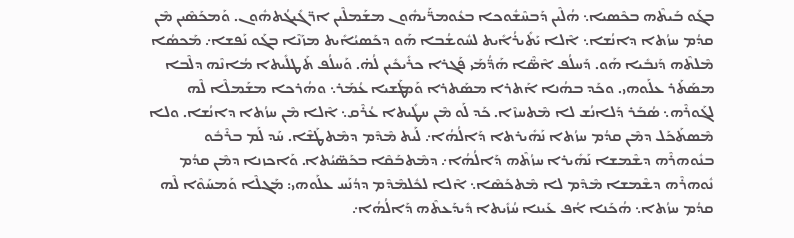ܒܓܰܘ ܒܰܝܬܶܗ ܒܟܶܣܝܐ܆ ܗܳܠܶܝܢ ܕܰܒܚܶܫܽܘܟܐ ܒܥܽܘܡܪ̈ܰܝܗܽܘܢ ܡܫܰܡܠܶܝܢ ܐܖ̈ܓܺܝܓܳܬܗܽܘܢ. ܘܰܡܟܰܣܶܝܢ ܡܶܢ ܩܕܳܡ ܚܙܳܬܐ ܕܐܢܳܫܐ܆ ܐܶܠܐ ܝܰܬܺܝܪܳܐܺܝܬ ܠܚܽܘܫܳܒܐ ܗܰܘ ܕܟܰܣܝܳܐܺܝܬ ܡܙܰܢܶܐ ܒܓܰܘ ܢܰܦܫܐ܇ ܡܰܟܣܳܐ ܡܶܠܬܶܗ ܕܰܢܒܺܝܐ ܗܰܘ. ܕܰܚܠܳܦ ܐܶܣ̈ܶܐ ܗܰܕ̈ܳܡܰܝ ܦܰܓܪܐ ܟܪܺܝܟܺܝܢ ܠܳܗ̇. ܘܰܚܠܳܦ ܬܰܛܠܺܝܬܐ ܡܳܐܢܶܗ ܕܠܶܒܐ ܡܣܰܬܰܪ ܥܠܰܘܗܝ. ܘܟܰܕ ܒܗܳܢܐ ܐܰܬܪܐ ܡܣܰܬܪܐ ܘܰܡܛܰܫܝܐ ܥܳܡܰܪ܆ ܘܗܳܪܟܐ ܡܫܰܡܠܶܐ ܠܶܗ ܠܓܰܘܪܶܗ܆ ܣܳܒܰܪ ܕܰܠܐܢܳܫ ܠܐ ܡܶܬܚܙܶܐ. ܟܰܕ ܠܰܘ ܡܶܢ ܚܛܺܝܬܐ ܥܳܪܶܩ܆ ܐܶܠܐ ܡܶܢ ܚܙܳܬܐ ܕܐܢܳܫܐ. ܘܠܐ ܡܶܣܬܰܟܰܠ ܕܡܶܢ ܩܕܳܡ ܚܙܳܬܐ ܢܰܗܺܝܪܬܐ ܕܰܐܠܳܗܳܐ܇ ܠܰܝܬ ܡܶܕܶܡ ܕܡܶܬܛܰܫܶܐ. ܚܰܕ ܠܰܡ ܒܪܶܒܽܘ ܒܢܽܘܗܪܶܗ ܕܫܶܡܫܐ ܢܰܗܺܝܪܐ ܚܙܳܬܶܗ ܕܰܐܠܳܗܳܐ܇ ܕܡܶܬܒܰܩܶܐ ܒܟܰܣ̈ܝܳܬܐ. ܘܰܐܟܙܢܐ ܕܡܶܢ ܩܕܳܡ ܢܽܘܗܪܶܗ ܕܫܶܡܫܐ ܡܶܕܶܡ ܠܐ ܡܶܬܟܰܣܶܐ܆ ܐܶܠܐ ܠܟܽܠܡܶܕܶܡ ܕܕܳܢܰܚ ܥܠܰܘܗܝ: ܡܰܓܠܶܐ ܘܰܡܚܰܘܶܐ ܠܶܗ ܩܕܳܡ ܚܙܳܬܐ܆ ܗܳܟܰܢܐ ܐܳܦ ܥܰܝܢܐ ܚܳܙܺܝܬܐ ܕܺܝܕܰܥܬܶܗ ܕܰܐܠܳܗܳܐ܇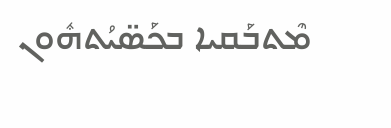ܡܶܬܒܰܩܝܐ ܒܟܰܣ̈ܝܳܬܗܽܘܢ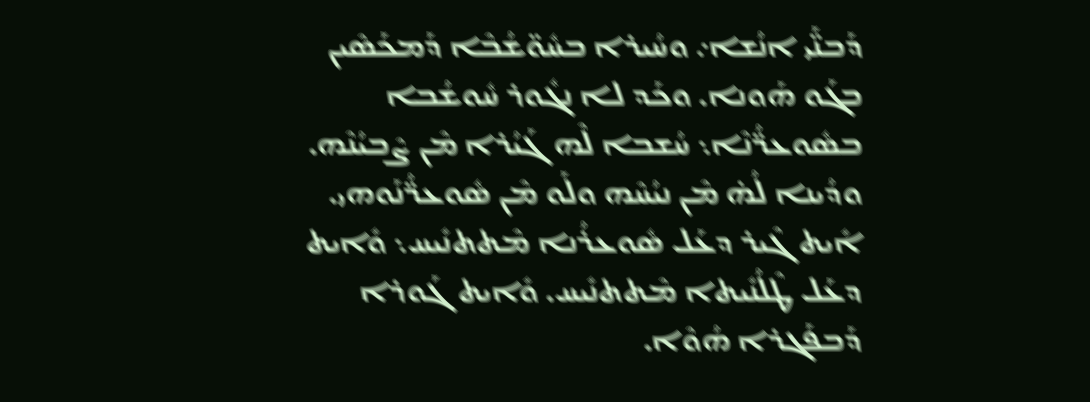ܕܰܒܢ̈ܰܝ ܐܢܳܫܐ܇ ܘܚܳܝܪܐ ܒܚܽܘ̈ܫܳܒܶܐ ܕܰܡܟܰܣܶܝܢ ܒܓܰܘ ܗܰܘܢܐ. ܘܟܰܕ ܠܐ ܢܓܽܘܪ ܚܽܘܫܳܒܐ ܒܣܽܘܥܪ̈ܳܢܶܐ܆ ܚܳܫܒܐ ܠܶܗ ܓܰܝܳܪܐ ܡܶܢ ܨܶܒܝܳܢܶܗ. ܘܕܳܝܢܐ ܠܳܗ̇ ܡܶܢ ܢܝܳܚܶܗ ܘܠܰܘ ܡܶܢ ܣܽܘܥܪ̈ܳܢܰܘܗܝ.
ܐܺܝܬ ܓܶܝܪ ܕܥܰܠ ܣܽܘܥܪܳܢܐ ܡܶܬܬܢܺܝܚ܆ ܘܺܐܝܬ ܕܥܰܠ ܛܶܠܳܢܺܝܬܐ ܡܶܬܬܢܺܝܚ. ܘܺܐܝܬ ܓܰܘܪܐ ܕܰܒܦܰܓܪܐ ܗܳܘܶܐ.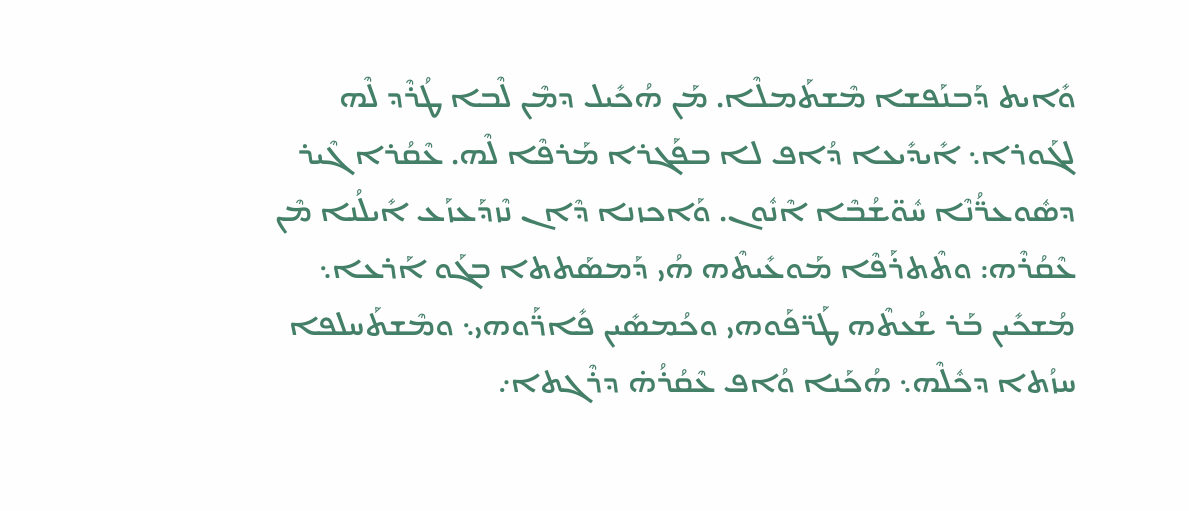ܘܺܐܝܬ ܕܰܒܢܰܦܫܐ ܡܶܫܬܰܡܠܶܐ. ܡܰܢ ܗܳܟܺܝܠ ܕܡܶܢ ܠܶܒܐ ܛܳܪܶܕ ܠܶܗ ܠܓܰܘܪܐ܆ ܐܺܝܕܺܝܥܐ ܕܳܐܦ ܠܐ ܒܦܰܓܪܐ ܡܰܪܦܶܐ ܠܶܗ. ܥܶܩܳܪܐ ܓܶܝܪ ܕܣܽܘܥܪ̈ܳܢܶܐ ܚܽܘ̈ܫܳܒܶܐ ܐܶܢܽܘܢ. ܘܰܐܟܙܢܐ ܕܶܐܢ ܢܶܙܕܰܥܙܰܥ ܐܺܝܠܳܢܐ ܡܶܢ ܥܶܩܳܪܶܗ: ܘܬܶܬܪܰܦܶܐ ܡܰܘܥܺܝܬܶܗ ܗܳܝ ܕܰܡܣܰܬܬܐ ܒܓܰܘ ܐܰܪܥܐ܆ ܡܳܫܟܺܝܢ ܒܰܪ ܫܳܥܬܶܗ ܛܰܪ̈ܦܰܘܗܝ ܘܟܳܡܣܺܝܢ ܦܺܐܪ̈ܰܘܗܝ܆ ܘܡܶܫܬܰܚܠܦܐ ܚܙܳܬܐ ܕܟܽܠܶܗ܆ ܗܳܟܰܢܐ ܘܳܐܦ ܥܶܩܳܪܳܗ̇ ܕܪܶܓܬܐ܇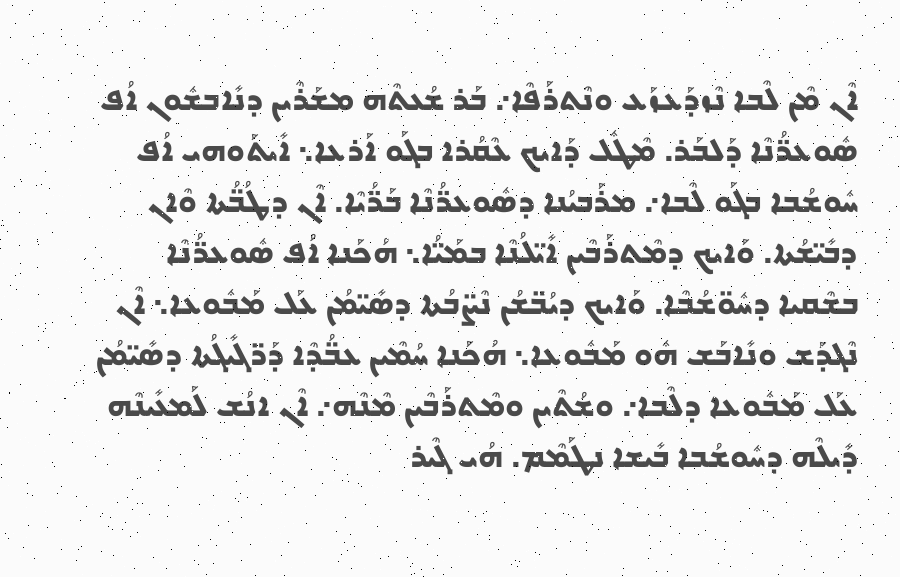ܐܶܢ ܡܶܢ ܠܶܒܐ ܢܶܙܕܰܥܙܰܥ ܘܢܶܬܪܰܦܶܐ܇ ܒܰܪ ܫܳܥܬܶܗ ܡܫܰܪܶܝܢ ܕܢܺܐܒܫܽܘܢ ܐܳܦ ܣܽܘܥܪ̈ܳܢܶܐ ܕܰܠܒܰܪ. ܡܶܛܽܠ ܕܰܐܝܟ ܥܶܩܳܪܐ ܒܓܰܘ ܐܰܪܥܐ܆ ܐܺܝܬܰܘܗܝ ܐܳܦ ܚܽܘܫܳܒܐ ܒܓܰܘ ܠܶܒܐ܇ ܡܪܰܒܝܳܢܐ ܕܣܽܘܥܪ̈ܳܢܶܐ ܒܰܪ̈ܳܝܶܐ. ܐܶܢ ܕܛܳܒ̈ܳܬܐ ܘܶܐܢ ܕܒܺܝ̈ܫܳܬܐ. ܘܰܐܝܟ ܕܡܶܬܪܰܒܶܝܢ ܐܺܝ̈ܠܳܢܶܐ ܒܡܰܝ̈ܳܐ܆ ܗܳܟܰܢܐ ܐܳܦ ܣܽܘܥܪ̈ܳܢܶܐ ܒܫܶܩܝܐ ܕܚܽܘ̈ܫܳܒܶܐ. ܘܰܐܝܟ ܕܝܳܒ̈ܫܳܢ ܢܶܨ̈ܒܳܬܐ ܕܣܺܝ̈ܡܳܢ ܥܰܠ ܡܰܒܽܘܥܐ܆ ܐܶܢ ܢܶܓܕܰܫ ܘܢܺܐܒܰܫ ܗܽܘ ܡܰܒܽܘܥܐ܆ ܗܳܟܰܢܐ ܚܳܡܶܝܢ ܥܒ̈ܳܕܶܐ ܕܰܖ̈ܓܺܝܓܳܬܐ ܕܣܺܝ̈ܡܳܢ ܥܰܠ ܡܰܒܽܘܥܐ ܕܠܶܒܐ܇ ܘܫܳܬܶܝܢ ܘܡܶܬܪܰܒܶܝܢ ܡܶܢܶܗ܇ ܐܶܢ ܐܢܳܫ ܠܰܡܥܺܝܢܶܗ ܕܺܝܠܶܗ ܕܚܽܘܫܳܒܐ ܒܺܝܫܐ ܢܛܰܡܶܡ. ܗܳܝ ܓܶܝܪ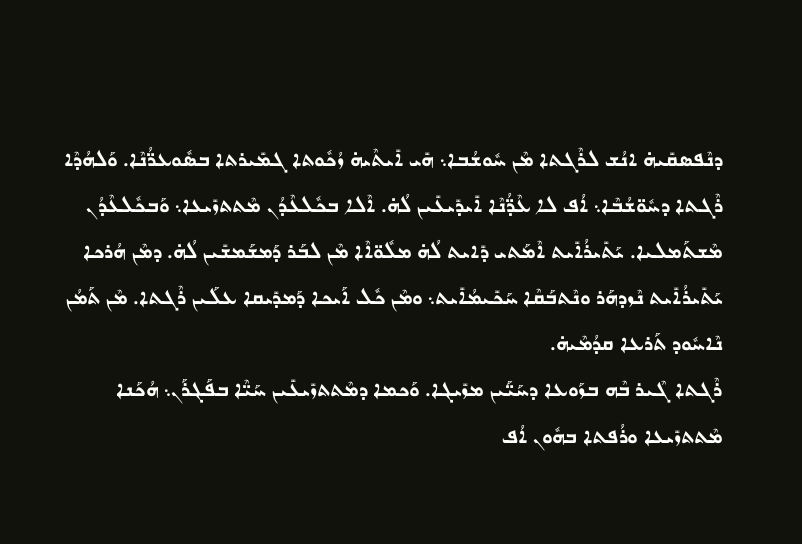ܕܢܶܦܣܩܺܝܗ̇ ܐܢܳܫ ܠܪܶܓܬܐ ܡܶܢ ܚܽܘܫܳܒܐ܆ ܗܺܝ ܐܺܝܬܶܝܗ̇ ܙܳܟܽܘܬܐ ܓܡܺܝܪܬܐ ܒܣܽܘܥܪ̈ܳܢܶܐ. ܘܰܠܗܳܕܶܐ ܪܶܓܬܐ ܕܚܽܘ̈ܫܳܒܶܐ܆ ܐܳܦ ܠܐ ܥܶܕ̈ܳܢܶܐ ܐܺܝܕܺܝܥܺܝܢ ܠܳܗ̇. ܐܶܠܐ ܒܟܽܠܥܶܕܳܢ ܡܶܬܬܙܺܝܥܐ܆ ܘܰܒܟܽܠܥܶܕܳܢ ܡܶܫܬܰܡܠܝܐ. ܝܰܬܺܝܪܳܐܺܝܬ ܐܶܡܰܬܝ ܕܺܐܝܬ ܠܳܗ̇ ܡܠܽܘ̈ܐܶܐ ܡܶܢ ܠܒܰܪ ܕܰܡܫܰܡܫܺܝܢ ܠܳܗ̇. ܕܡܶܢ ܗܳܪܟܐ ܝܰܬܺܝܪܳܐܺܝܬ ܢܶܙܕܗܰܪ ܘܢܶܬܒܰܩܶܐ ܚܰܟܺܝܡܳܐܺܝܬ܆ ܘܡܶܢ ܟܽܠ ܐܰܝܟܐ ܕܰܡܕܺܝܩܐ ܥܠܰܝܢ ܪܶܓܬܐ. ܡܶܢ ܬܰܡܳܢ ܢܶܐܚܽܘܕ ܬܰܪܥܐ ܩܕܳܡܶܝܗ̇.
ܪܶܓܬܐ ܓܶܝܪ ܒܶܗ ܒܙܰܘܥܐ ܕܚܰܝ̈ܰܝܢ ܡܙܺܝܓܐ. ܘܰܟܡܐ ܕܡܶܬܬܙܺܝܥܺܝܢ ܚܰܝ̈ܶܐ ܒܦܰܓܪܰܢ܆ ܗܳܟܰܢܐ ܡܶܬܬܙܺܝܥܐ ܘܪܳܦܬܐ ܒܗܽܘܢ ܐܳܦ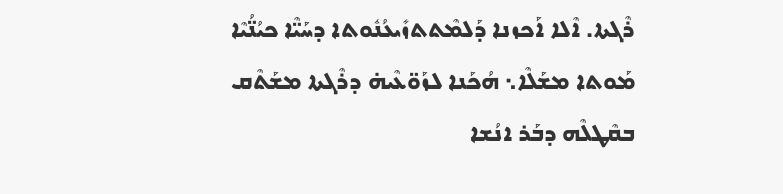ܪܶܓܬܐ. ܐܶܠܐ ܐܰܟܙܢܐ ܕܰܠܡܶܬܬܙܺܝܥܳܢܽܘܬܐ ܕܚܰܝ̈ܶܐ ܟܝܳܢ̈ܳܝܶܐ ܡܰܘܬܐ ܡܫܰܠܶܐ܆ ܗܳܟܰܢܐ ܠܙܰܘ̈ܥܶܝܗ̇ ܕܪܶܓܬܐ ܡܫܰܬܶܩ ܒܩܶܛܠܶܗ ܕܒܰܪ ܐܢܳܫܐ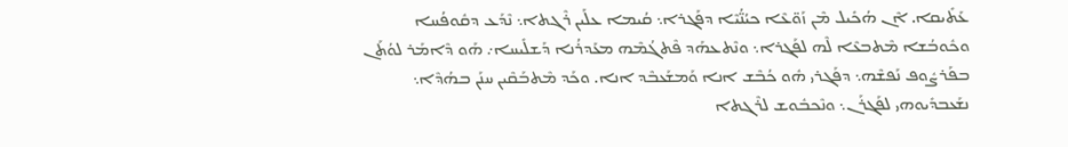ܥܰܬܺܝܩܐ. ܐܶܢ ܗܳܟܺܝܠ ܡܶܢ ܙܰܘ̈ܥܶܐ ܟܝܳܢ̈ܳܝܶܐ ܕܦܰܓܪܐ܆ ܩܳܝܡܐ ܥܠܰܝܢ ܪܶܓܬܐ܆ ܢܶܕܰܥ ܕܩܽܘܦܳܚܐ ܘܟܽܘܒܳܫܐ ܡܶܬܒܥܶܐ ܠܶܗ ܠܦܰܓܪܐ܆ ܘܢܶܬܥܗܰܕ ܦܶܬܓܳܡܶܗ ܡܥܰܕܪܳܢܐ ܕܰܫܠܺܝܚܐ܇ ܗܰܘ ܕܶܐܡܰܪ ܠܘܳܬܰܢ ܒܦܰܪܨܽܘܦ ܢܰܦܫܶܗ܆ ܕܦܰܓܪܝ ܗܽܘ ܟܳܒܶܫ ܐܢܐ ܘܰܡܫܰܥܒܶܕ ܐܢܐ. ܘܟܰܕ ܡܶܬܒܰܩܶܝܢ ܚܢܰܢ ܒܗܳܕܶܐ܆ ܢܫܰܥܒܕܺܝܘܗܝ ܠܦܰܓܪܰܢ܆ ܘܢܶܟܒܽܘܫ ܠܪܶܓܬܐ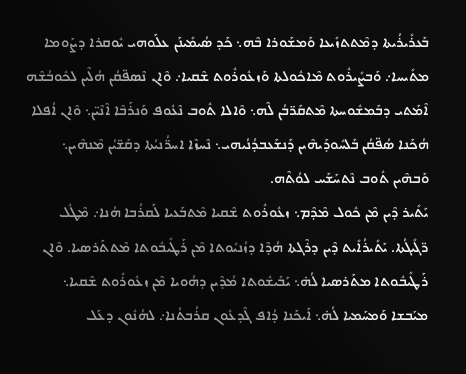ܒܰܥܪܺܝܪܳܝܬܐ ܕܡܶܬܬܙܺܝܥܐ ܘܰܡܫܰܘܪܐ ܒܶܗ܆ ܟܰܕ ܣܳܝܡܺܝܢܰܢ ܥܠܰܘܗܝ ܝܽܘܩܪܐ ܕܨܰܘܡܐ ܡܬܺܝܚܐ܇ ܘܰܒܨܺܝܪܽܘܬ ܡܶܐܟܽܘܠܬܐ ܘܰܙܥܽܘܪܽܘܬ ܫܶܩܝܐ܇ ܘܶܐܢ ܢܶܣܦ̈ܩܳܢ ܗܳܠܶܝܢ ܠܟܽܘܒܳܫܶܗ ܐܶܡܰܬܝ ܕܒܰܡܫܽܘܚܬܐ ܡܶܬܩܰܪ̈ܒܳܢ ܠܶܗ܆ ܘܶܐܠܐ ܬܽܘܒ ܢܶܥܽܘܦ ܘܰܢܪܰܒܶܐ ܐܶܢܶܝ̈ܢ܆ ܘܶܐܢ ܐܳܦܠܐ ܗܳܟܰܢܐ ܣܳܦ̈ܩܳܢ ܒܰܠܚܽܘܕܰܝܗܶܝܢ ܕܰܢܫܰܥܒܕܳܢܳܝܗܝ܆ ܢܶܚܙܶܐ ܐܚܪ̈ܳܢܝܳܬܐ ܕܩܰܫ̈ܝܳܢ ܡܶܢܗܶܝܢ܆ ܘܰܒܗܶܝܢ ܬܽܘܒ ܢܶܬܚܰܫܰܚ ܠܘܳܬܶܗ.
ܝܰܬܺܝܪ ܕܶܝܢ ܡܶܢ ܟܽܘܠ ܡܶܕܶܡ܆ ܙܥܽܘܪܽܘܬ ܫܶܩܝܐ ܡܶܬܒܰܥܝܐ ܠܰܩܪܳܒܐ ܗܳܢܐ܇ ܡܶܛܽܠ ܖ̈ܓܺܝܓܳܬܐ. ܝܰܬܺܝܪܳܐܺܝܬ ܕܶܝܢ ܕܪܶܓܬܐ ܗܳܕܶܐ ܕܙܳܢܝܽܘܬܐ ܡܶܢ ܪܰܛܺܝܒܽܘܬܐ ܡܶܬܬܰܪܣܝܐ. ܘܶܐܢ ܪܰܛܺܝܒܽܘܬܐ ܡܬܰܪܣܝܐ ܠܳܗ̇܆ ܝܰܒܺܝܫܽܘܬܐ ܡܳܕܶܝܢ ܕܗܳܘܝܐ ܡܶܢ ܙܥܽܘܪܽܘܬ ܫܶܩܝܐ܆ ܡܝܰܒܫܐ ܘܰܡܚܰܡܝܐ ܠܳܗ̇܆ ܐܰܝܟܰܢܐ ܕܳܐܦ ܓܶܕܥܽܘܢ ܩܪܳܒܬܳܢܐ܇ ܠܗܳܢܽܘܢ ܕܥܰܠ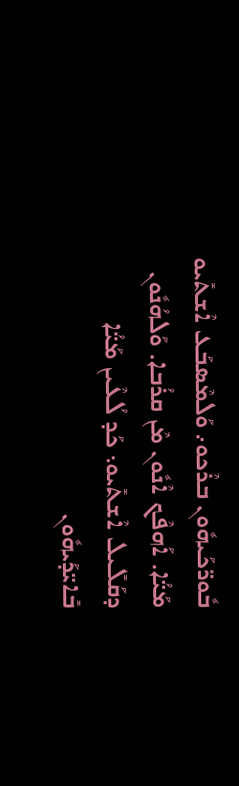ܒܽܘܪ̈ܟܰܝܗܽܘܢ ܒܪܶܟܘ܇ ܘܰܠܡܶܣܒܰܥ ܐܶܫܬܺܝܘ ܡܰܝ̈ܳܐ. ܐܰܗܦܶܟ ܐܶܢܽܘܢ ܡܶܢ ܩܪܳܒܐ. ܘܰܠܗܳܢܽܘܢ ܕܩܰܠܺܝܠ ܐܶܫܬܺܝܘ܆ ܟܰܕ ܠܳܥܶܝܢ ܡܰܝ̈ܳܐ ܒܺܐܝ̈ܕܰܝܗܽܘܢ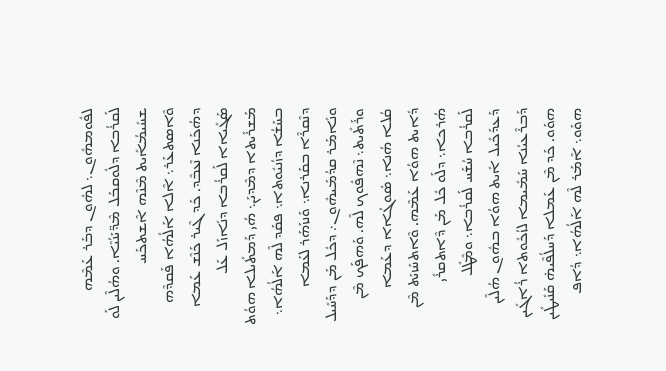ܠܦܽܘܡܗܽܘܢ܆ ܠܗܽܘܢ ܕܒܰܪ ܥܰܡܶܗ ܠܰܩܪܳܒܐ ܕܠܽܘܩܒܰܠ ܡܶܕ̈ܝܰܢܳܝܶܐ. ܘܗܳܠܶܝܢ ܠܰܘ ܫܚܺܝܡܳܐܺܝܬ ܡܶܢܶܗ ܐܶܫܬܟܰܚ ܘܶܐܣܬܥܰܪ܆ ܐܶܠܐ ܐܰܠܳܗܳܐ ܦܰܩܕܶܗ ܕܗܳܟܰܢܐ ܢܶܥܒܶܕ. ܟܰܕ ܓܶܝܪ ܟܰܢܶܫ ܥܰܡܐ ܣܰܓܺܝܐܐ ܠܰܩܪܳܒܐ ܕܢܺܐܙܰܠ ܥܰܠ ܡܰܫܪܺܝܬܐ ܕܡܶܕܝܰܢ܆ ܗܳܝ ܕܰܡܬܺܝܠܐ ܗܘܳܬ ܒܚܰܫܳܐ ܕܙܳܢܝܽܘܬܐ܆ ܦܩܰܕ ܠܶܗ ܐܰܠܳܗܳܐ܆ ܕܢܶܩܪܶܐ ܒܩܰܪܢܐ܆ ܘܰܢܙܰܗܰܪ ܠܥܰܡܐ ܘܢܺܐܡܰܪ ܩܕܳܡܰܝܗܽܘܢ܇ ܕܟܽܠ ܡܰܢ ܕܕܰܚܺܝܠ ܘܪܰܬܺܝܬ܆ ܢܶܗܦܽܘܟ ܠܶܗ. ܘܰܗܦܰܟ ܡܶܢ ܩܳܠܐ ܗܳܢܐ܆ ܣܽܘܓܳܐܐ ܕܥܰܡܐ ܕܺܐܝܬ ܗܘܳܐ ܥܰܡܶܗ. ܘܶܐܬܚܰܙܝܰܬ ܡܶܢ ܗܳܪܟܐ܆ ܕܠܰܘ ܟܽܠ ܡܰܢ ܕܶܐܬܩܪܺܝ ܠܰܩܪܳܒܐ ܚܳܫܰܚ ܠܰܩܪܳܒܐ܆ ܘܡܶܛܽܠ ܕܰܥܕܰܟܺܝܠ ܐܺܝܬ ܗܘܳܐ ܒܗܽܘܢ ܗܳܠܶܝܢ ܕܰܒܪܶܥܝܳܢܐ ܚܰܡܺܝܡܐ ܠܙܳܟܽܘܬܐ ܪܳܐܓܺܝܢ ܗܘܰܘ. ܟܰܕ ܡܶܢ ܥܰܡܠܐ ܕܰܚܠܳܦܶܝܗ̇ ܩܰܢܺܝܛܺܝܢ ܗܘܰܘ܆ ܐܶܡܰܪ ܠܶܗ ܐܰܠܳܗܳܐ܆ ܕܳܐܦ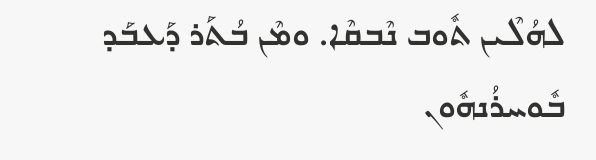ܠܗܳܠܶܝܢ ܬܽܘܒ ܢܶܒܩܶܐ. ܘܡܶܢ ܒܳܬܰܪ ܕܰܥܒܰܕ ܒܽܘܚܪܳܢܗܽܘܢ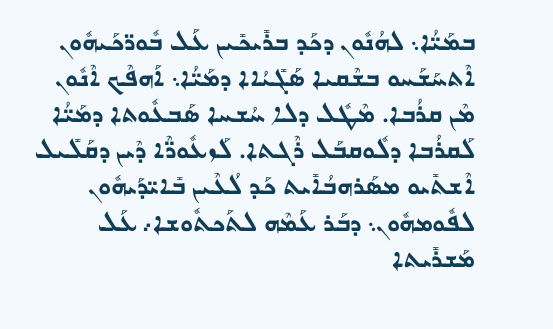ܒܡܰܝ̈ܳܐ܆ ܠܗܳܢܽܘܢ ܕܟܰܕ ܒܪܺܝܟܺܝܢ ܥܰܠ ܒܽܘܪ̈ܟܰܝܗܽܘܢ ܐܶܬܚܰܫܰܚܘ ܒܫܶܩܝܐ ܣܰܓܺܝܳܐܐ ܕܡܰܝ̈ܳܐ܆ ܐܰܗܦܶܟ ܐܶܢܽܘܢ ܡܶܢ ܩܪܳܒܐ. ܡܶܛܽܠ ܕܠܐ ܚܳܫܚܐ ܣܰܒܥܽܘܬܐ ܕܡܰܝ̈ܳܐ ܠܰܩܪܳܒܐ ܕܠܽܘܩܒܰܠ ܪܶܓܬܐ. ܠܰܙܥܽܘܪ̈ܶܐ ܕܶܝܢ ܕܩܰܠܺܝܠ ܐܶܫܬܺܝܘ ܡܣܰܪܗܒܳܐܺܝܬ ܟܰܕ ܠܳܥܶܝܢ ܒܺܐܝ̈ܕܰܝܗܽܘܢ ܠܦܽܘܡܗܽܘܢ܆ ܕܒܰܪ ܥܰܡܶܗ ܠܬܰܟܬܽܘܫܐ܇ ܥܰܠ ܡܰܫܪܺܝܬܐ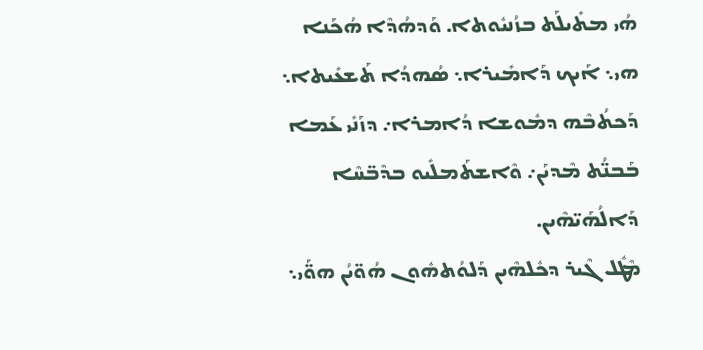ܗܳܝ ܡܬܺܝܠܰܬ ܒܙܳܢܝܽܘܬܐ. ܘܰܕܗܳܕܶܐ ܗܳܟܰܢܐ ܗܝ܆ ܐܰܝܟ ܕܰܐܡܺܝܪܐ܆ ܣܳܗܕܳܐ ܬܰܫܥܺܝܬܐ܆ ܕܰܟܬܳܒܶܗ ܕܡܽܘܫܐ ܕܳܐܡܪܐ܇ ܕܙܰܢܺܝ ܥܰܡܐ ܒܰܒܢ̈ܳܬ ܡܶܕܝܰܢ܇ ܘܶܐܫܬܰܡܠܺܝܘ ܒܕܶܒ̈ܚܶܐ ܕܰܐܠܳܗܰܝ̈ܗܶܝܢ.
ܡܶܛܽܠ ܓܶܝܪ ܕܟܽܠܗܶܝܢ ܕܰܠܘܳܬܗܽܘܢ ܗܳܘ̈ܝܳܢ ܗܘ̈ܰܝ܆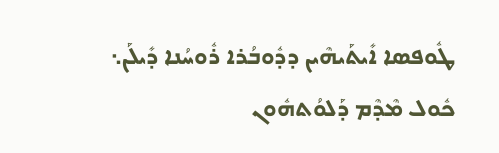ܛܽܘܦܣܐ ܐܺܝܬܰܝܗܶܝܢ ܕܕܽܘܒܳܪܐ ܪܽܘܚܳܢܐ ܕܺܝܠܰܢ܆ ܟܽܘܠ ܡܶܕܶܡ ܕܰܠܘܳܬܗܽܘܢ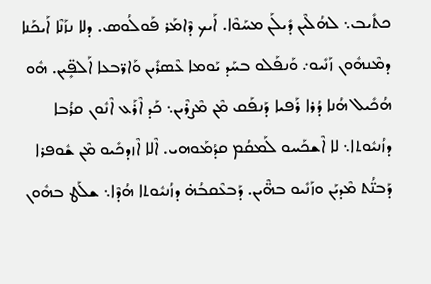ܟܬܺܝܒ܆ ܠܗܳܠܶܝܢ ܕܺܝܠܰܢ ܡܚܰܘܶܐ. ܐܰܝܟ ܕܶܐܡܰܪ ܦܰܘܠܳܘܣ. ܕܠܐ ܢܙܰܢܶܐ ܐܰܝܟܰܢܐ ܕܡܶܢܗܽܘܢ ܙܰܢܺܝܘ܇ ܘܰܢܦܰܠܘ ܒܚܰܕ ܝܰܘܡܐ ܥܶܣܪܺܝܢ ܘܰܐܪ̈ܒܥܐ ܐܰܠܦܻ̈ܝܢ. ܗܽܘ ܗܳܟܺܝܠ ܗܳܢܐ ܕܳܪܐ ܪܰܦܝܐ ܕܰܢܦܰܩ ܡܶܢ ܡܶܨܪܶܝܢ܆ ܟܰܕ ܐܶܪܰܥ ܐܶܢܽܘܢ ܩܪܳܒܐ ܕܙܳܢܝܽܘܬܐ܆ ܠܐ ܐܶܫܟܰܚܘ ܠܰܡܩܳܡ ܩܕܳܡܰܘܗܝ. ܐܶܠܐ ܐܶܙܕܟܺܝܘ ܡܶܢ ܫܽܘܦܪܐ ܕܰܒܢ̈ܳܬ ܡܶܕܝܰܢ ܘܙܰܢܺܝܘ ܒܗ̈ܶܝܢ. ܕܰܒܥܶܩܒܳܗ̇ ܕܙܳܢܝܽܘܬܐ ܗܳܕܶܐ܆ ܫܠܰܛ ܒܗܽܘܢ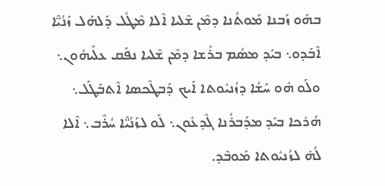ܒܗܰܘ ܙܰܒܢܐ ܡܰܘܬܳܢܐ ܕܡܶܢ ܫܶܠܝܐ ܐܶܠܐ ܡܶܛܽܠ ܕܰܠܗܰܠ ܙܰܢܳܝ̈ܶܐ ܐܶܒܰܕܘ܆ ܒܝܰܕ ܡܣܳܡ ܒܪܺܫܐ ܕܡܶܢ ܫܶܠܝܐ ܢܦܰܩ ܥܠܰܝܗܽܘܢ܆ ܘܠܰܘ ܗܽܘ ܚܰܫܳܐ ܕܙܳܢܝܽܘܬܐ ܐܰܝܟ ܕܰܒܛܶܟܣܐ ܐܶܬܒܰܛܰܠ܆ ܗܳܪܟܐ ܒܝܰܕ ܡܕܰܒܪܳܢܐ ܓܶܕܥܽܘܢ܆ ܠܰܘ ܠܙܰܢܳܝ̈ܶܐ ܚܳܪܶܒ܆ ܐܶܠܐ ܠܳܗ̇ ܠܙܳܢܝܽܘܬܐ ܡܰܘܒܶܕ.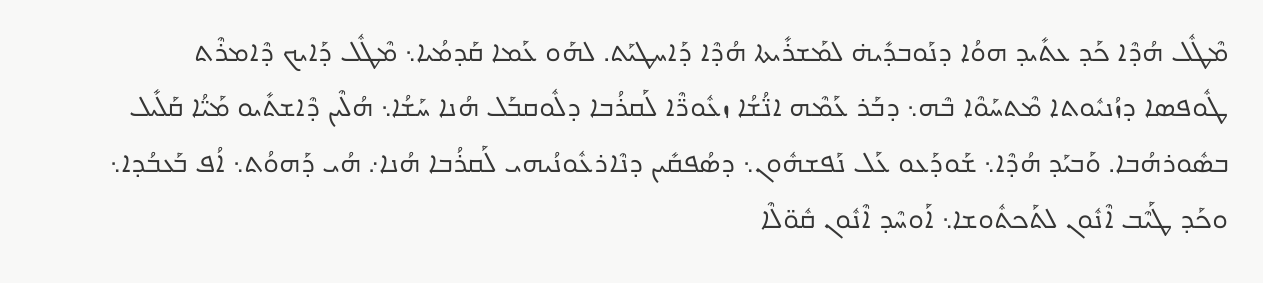ܡܶܛܽܠ ܗܳܕܶܐ ܟܰܕ ܥܬܺܝܕ ܗܘܳܐ ܕܢܰܘܒܕܺܝܗ̇ ܠܡܰܫܪܺܝܬܐ ܗܳܕܶܐ ܕܰܐܚܛܝܰܬ. ܠܗܰܘ ܥܰܡܐ ܩܰܕܡܳܝܐ܆ ܡܶܛܽܠ ܕܰܐܝܟ ܕܶܐܡܪܶܬ ܛܽܘܦܣܐ ܕܙܳܢܝܽܘܬܐ ܡܶܬܚܰܘܶܐ ܒܶܗ܆ ܕܒܰܪ ܥܰܡܶܗ ܐܢ̈ܳܫܳܐ ܙܥܽܘܪ̈ܶܐ ܠܰܩܪܳܒܐ ܕܠܽܘܩܒܰܠ ܗܳܢܐ ܚܰܫܳܐ܆ ܗܳܠܶܝܢ ܕܶܐܫܬܺܝܘ ܡܰܝ̈ܳܐ ܩܰܠܺܝܠ ܒܣܽܘܪܗܳܒܐ. ܘܰܒܝܰܕ ܗܳܕܶܐ܆ ܫܰܘܕܰܥܘ ܥܰܠ ܢܰܦܫܗܽܘܢ܆ ܕܣܳܦܩܺܝܢ ܕܢܶܐܪܥܽܘܢܳܝܗܝ ܠܰܩܪܳܒܐ ܗܳܢܐ܇ ܗܳܝ ܕܰܗܘܳܬ܆ ܐܳܦ ܒܰܥܒܳܕܐ܆
ܘܟܰܕ ܛܰܝܶܒ ܐܶܢܽܘܢ ܠܬܰܟܬܽܘܫܐ܆ ܐܰܘܚܶܕ ܐܶܢܽܘܢ ܩܽܘ̈ܠܶܐ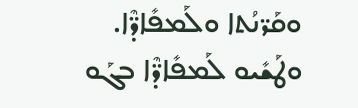ܘܩܰܪ̈ܢܳܬܐ ܘܠܰܡܦܺܐܕ̈ܶܐ. ܘܛܰܫܺܝܘ ܠܰܡܦܺܐܕ̈ܶܐ ܒܓܰܘ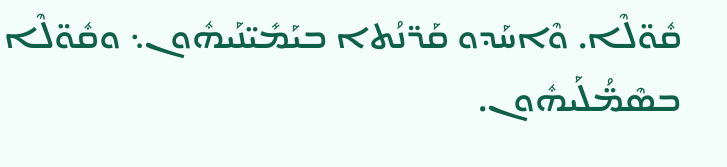ܩܽܘ̈ܠܶܐ. ܘܶܐܚܰܕܘ ܩܰܪ̈ܢܳܬܐ ܒܝܰܡܺܝ̈ܢܰܝܗܽܘܢ܆ ܘܩܽܘ̈ܠܶܐ ܒܣܶܡ̈ܳܠܰܝܗܽܘܢ.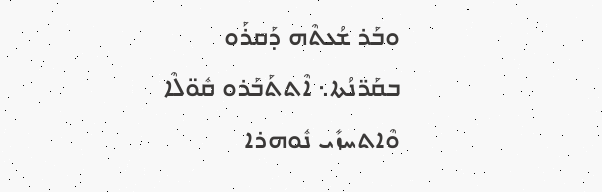ܘܒܰܪ ܫܳܥܬܶܗ ܕܰܩܪܰܘ ܒܩܰܪ̈ܢܳܬܐ܆ ܐܶܬܬܰܒܰܪܘ ܩܽܘ̈ܠܶܐ ܘܶܐܬܚܙܺܝ ܢܽܘܗܪܐ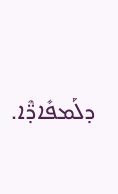ܕܠܰܡܦܺܐܕ̈ܶܐ.